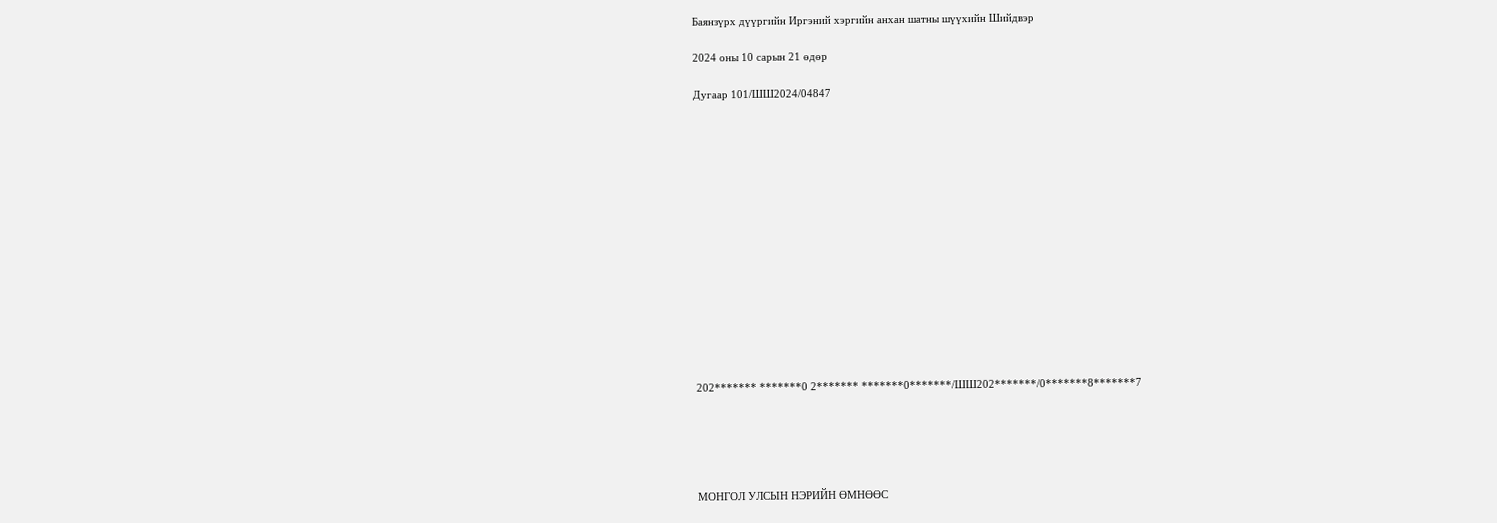Баянзүрх дүүргийн Иргэний хэргийн анхан шатны шүүхийн Шийдвэр

2024 оны 10 сарын 21 өдөр

Дугаар 101/ШШ2024/04847















202******* *******0 2******* *******0*******/ШШ202*******/0*******8*******7





МОНГОЛ УЛСЫН НЭРИЙН ӨМНӨӨС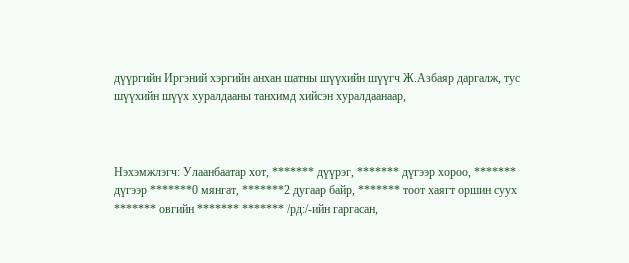дүүргийн Иргэний хэргийн анхан шатны шүүхийн шүүгч Ж.Азбаяр даргалж, тус шүүхийн шүүх хуралдааны танхимд хийсэн хуралдаанаар,



Нэхэмжлэгч: Улаанбаатар хот, ******* дүүрэг, ******* дүгээр хороо, ******* дүгээр *******0 мянгат, *******2 дугаар байр, ******* тоот хаягт оршин суух ******* овгийн ******* ******* /рд:/-ийн гаргасан,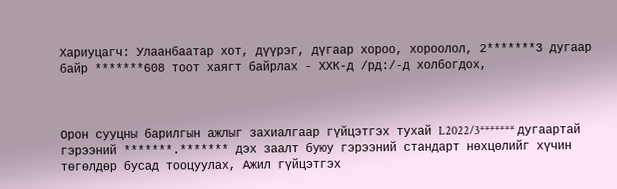Хариуцагч: Улаанбаатар хот, дүүрэг, дүгаар хороо, хороолол, 2*******3 дугаар байр *******608 тоот хаягт байрлах - ХХК-д /рд:/-д холбогдох,



Орон сууцны барилгын ажлыг захиалгаар гүйцэтгэх тухай L2022/3******* дугаартай гэрээний *******.******* дэх заалт буюу гэрээний стандарт нөхцөлийг хүчин төгөлдөр бусад тооцуулах, Ажил гүйцэтгэх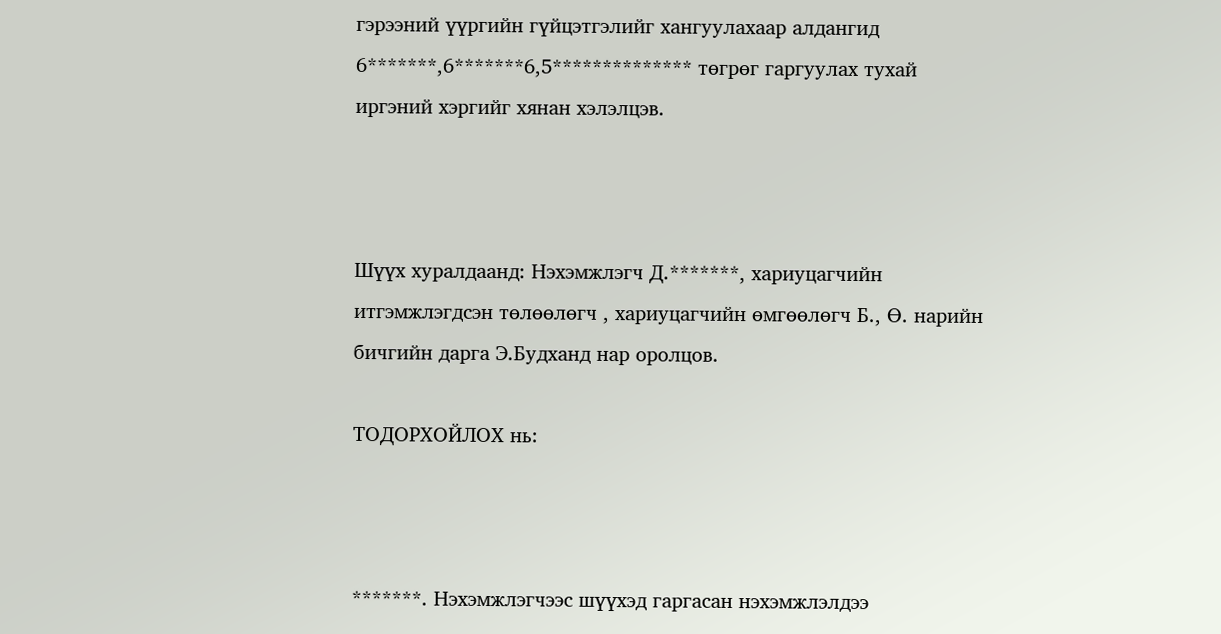гэрээний үүргийн гүйцэтгэлийг хангуулахаар алдангид 6*******,6*******6,5************** төгрөг гаргуулах тухай иргэний хэргийг хянан хэлэлцэв.



Шүүх хуралдаанд: Нэхэмжлэгч Д.*******, хариуцагчийн итгэмжлэгдсэн төлөөлөгч , хариуцагчийн өмгөөлөгч Б., Ө. нарийн бичгийн дарга Э.Будханд нар оролцов.

ТОДОРХОЙЛОХ нь:



*******. Нэхэмжлэгчээс шүүхэд гаргасан нэхэмжлэлдээ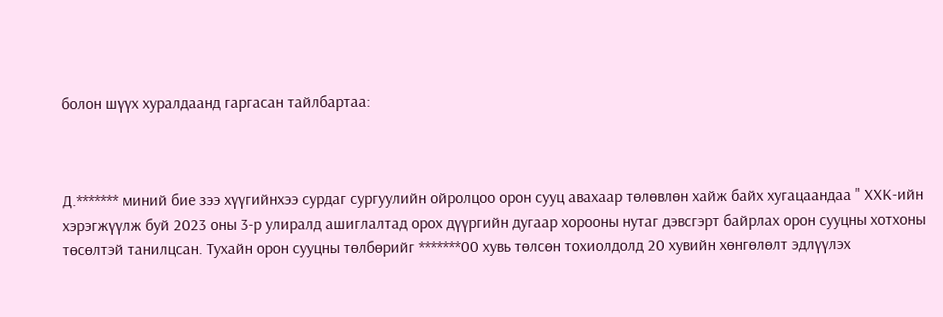болон шүүх хуралдаанд гаргасан тайлбартаа:



Д.******* миний бие зээ хүүгийнхээ сурдаг сургуулийн ойролцоо орон сууц авахаар төлөвлөн хайж байх хугацаандаа " ХХК-ийн хэрэгжүүлж буй 2023 оны 3-р улиралд ашиглалтад орох дүүргийн дугаар хорооны нутаг дэвсгэрт байрлах орон сууцны хотхоны төсөлтэй танилцсан. Тухайн орон сууцны төлбөрийг *******00 хувь төлсөн тохиолдолд 20 хувийн хөнгөлөлт эдлүүлэх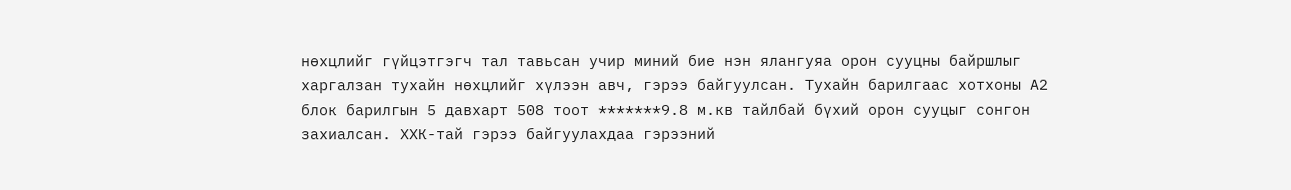нөхцлийг гүйцэтгэгч тал тавьсан учир миний бие нэн ялангуяа орон сууцны байршлыг харгалзан тухайн нөхцлийг хүлээн авч, гэрээ байгуулсан. Тухайн барилгаас хотхоны А2 блок барилгын 5 давхарт 508 тоот *******9.8 м.кв тайлбай бүхий орон сууцыг сонгон захиалсан. ХХК-тай гэрээ байгуулахдаа гэрээний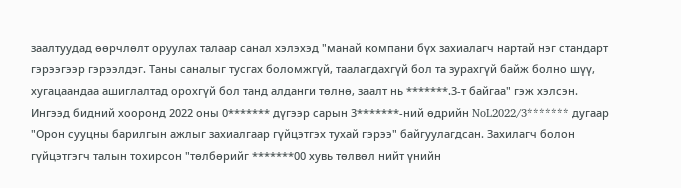заалтуудад өөрчлөлт оруулах талаар санал хэлэхэд "манай компани бүх захиалагч нартай нэг стандарт гэрээгээр гэрээлдэг. Таны саналыг тусгах боломжгүй, таалагдахгүй бол та зурахгүй байж болно шүү, хугацаандаа ашиглалтад орохгүй бол танд алданги төлнө, заалт нь *******.3-т байгаа" гэж хэлсэн. Ингээд бидний хооронд 2022 оны 0******* дүгээр сарын 3*******-ний өдрийн NoL2022/3******* дугаар "Орон сууцны барилгын ажлыг захиалгаар гүйцэтгэх тухай гэрээ" байгуулагдсан. Захилагч болон гүйцэтгэгч талын тохирсон "төлбөрийг *******00 хувь төлвөл нийт үнийн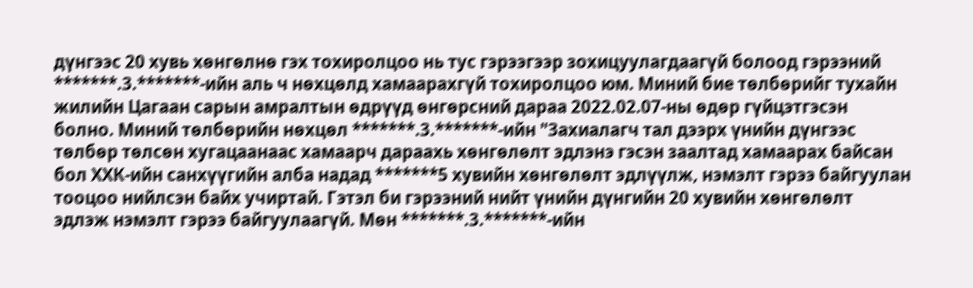дүнгээс 20 хувь хөнгөлнө гэх тохиролцоо нь тус гэрээгээр зохицуулагдаагүй болоод гэрээний *******.3.*******-ийн аль ч нөхцөлд хамаарахгүй тохиролцоо юм. Миний бие төлбөрийг тухайн жилийн Цагаан сарын амралтын өдрүүд өнгөрсний дараа 2022.02.07-ны өдөр гүйцэтгэсэн болно. Миний төлбөрийн нөхцөл *******.3.*******-ийн "Захиалагч тал дээрх үнийн дүнгээс төлбөр төлсөн хугацаанаас хамаарч дараахь хөнгөлөлт эдлэнэ гэсэн заалтад хамаарах байсан бол ХХК-ийн санхүүгийн алба надад *******5 хувийн хөнгөлөлт эдлүүлж, нэмэлт гэрээ байгуулан тооцоо нийлсэн байх учиртай. Гэтэл би гэрээний нийт үнийн дүнгийн 20 хувийн хөнгөлөлт эдлэж нэмэлт гэрээ байгуулаагүй. Мөн *******.3.*******-ийн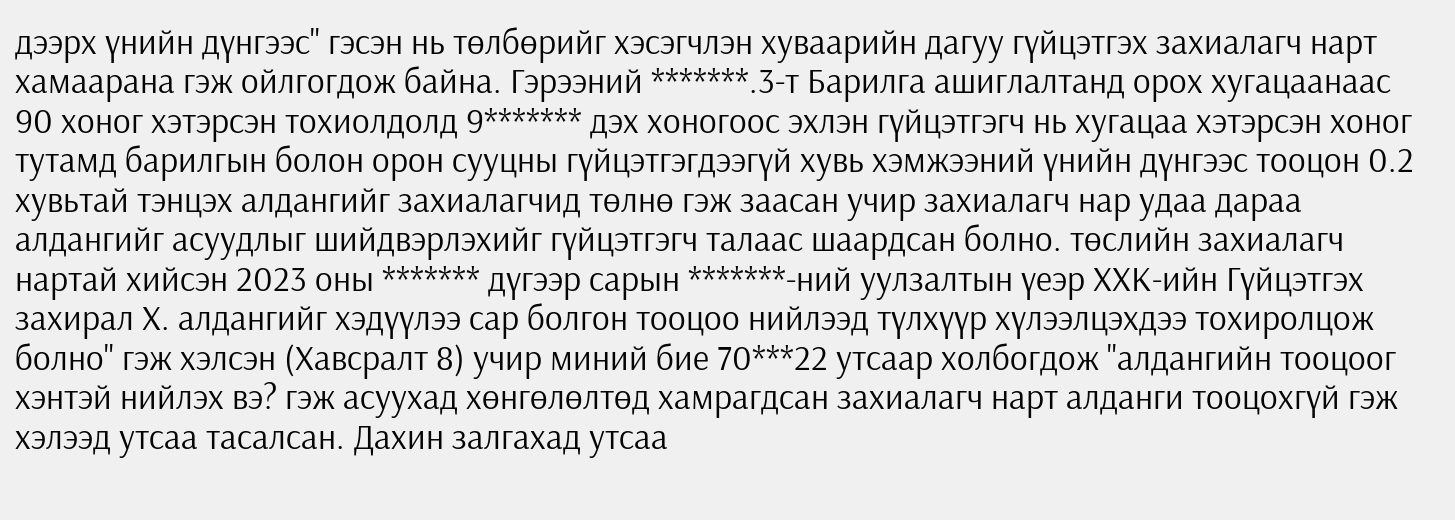дээрх үнийн дүнгээс" гэсэн нь төлбөрийг хэсэгчлэн хуваарийн дагуу гүйцэтгэх захиалагч нарт хамаарана гэж ойлгогдож байна. Гэрээний *******.3-т Барилга ашиглалтанд орох хугацаанаас 90 хоног хэтэрсэн тохиолдолд 9******* дэх хоногоос эхлэн гүйцэтгэгч нь хугацаа хэтэрсэн хоног тутамд барилгын болон орон сууцны гүйцэтгэгдээгүй хувь хэмжээний үнийн дүнгээс тооцон 0.2 хувьтай тэнцэх алдангийг захиалагчид төлнө гэж заасан учир захиалагч нар удаа дараа алдангийг асуудлыг шийдвэрлэхийг гүйцэтгэгч талаас шаардсан болно. төслийн захиалагч нартай хийсэн 2023 оны ******* дүгээр сарын *******-ний уулзалтын үеэр ХХК-ийн Гүйцэтгэх захирал Х. алдангийг хэдүүлээ сар болгон тооцоо нийлээд түлхүүр хүлээлцэхдээ тохиролцож болно" гэж хэлсэн (Хавсралт 8) учир миний бие 70***22 утсаар холбогдож "алдангийн тооцоог хэнтэй нийлэх вэ? гэж асуухад хөнгөлөлтөд хамрагдсан захиалагч нарт алданги тооцохгүй гэж хэлээд утсаа тасалсан. Дахин залгахад утсаа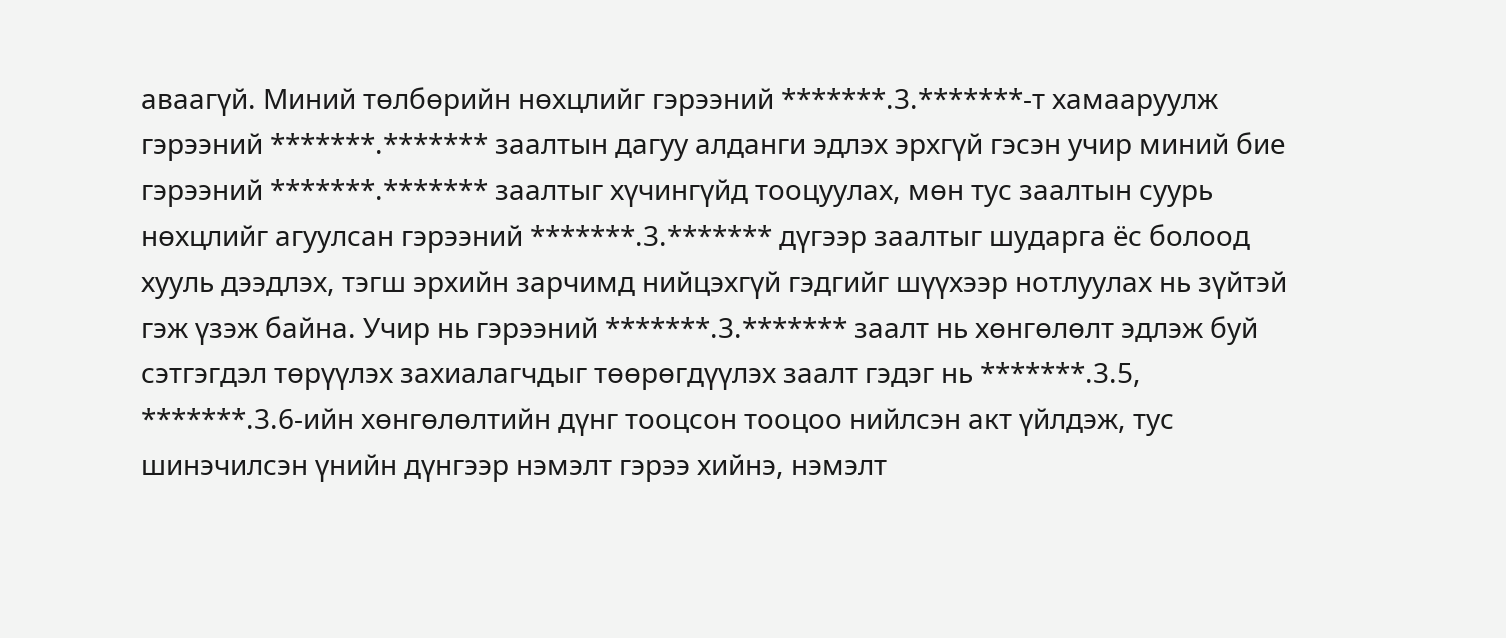аваагүй. Миний төлбөрийн нөхцлийг гэрээний *******.3.*******-т хамааруулж гэрээний *******.******* заалтын дагуу алданги эдлэх эрхгүй гэсэн учир миний бие гэрээний *******.******* заалтыг хүчингүйд тооцуулах, мөн тус заалтын суурь нөхцлийг агуулсан гэрээний *******.3.******* дүгээр заалтыг шударга ёс болоод хууль дээдлэх, тэгш эрхийн зарчимд нийцэхгүй гэдгийг шүүхээр нотлуулах нь зүйтэй гэж үзэж байна. Учир нь гэрээний *******.3.******* заалт нь хөнгөлөлт эдлэж буй сэтгэгдэл төрүүлэх захиалагчдыг төөрөгдүүлэх заалт гэдэг нь *******.3.5, *******.3.6-ийн хөнгөлөлтийн дүнг тооцсон тооцоо нийлсэн акт үйлдэж, тус шинэчилсэн үнийн дүнгээр нэмэлт гэрээ хийнэ, нэмэлт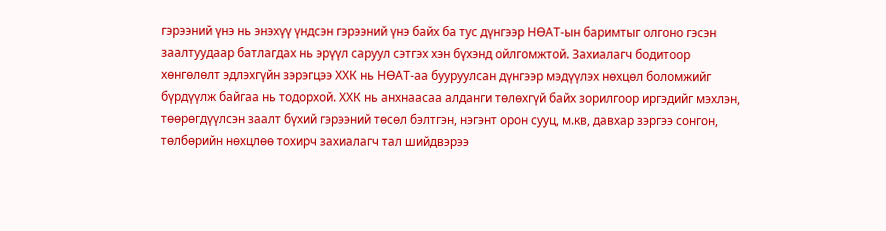гэрээний үнэ нь энэхүү үндсэн гэрээний үнэ байх ба тус дүнгээр НӨАТ-ын баримтыг олгоно гэсэн заалтуудаар батлагдах нь эрүүл саруул сэтгэх хэн бүхэнд ойлгомжтой. Захиалагч бодитоор хөнгөлөлт эдлэхгүйн зэрэгцээ ХХК нь НӨАТ-аа бууруулсан дүнгээр мэдүүлэх нөхцөл боломжийг бүрдүүлж байгаа нь тодорхой. ХХК нь анхнаасаа алданги төлөхгүй байх зорилгоор иргэдийг мэхлэн, төөрөгдүүлсэн заалт бүхий гэрээний төсөл бэлтгэн, нэгэнт орон сууц, м.кв, давхар зэргээ сонгон, төлбөрийн нөхцлөө тохирч захиалагч тал шийдвэрээ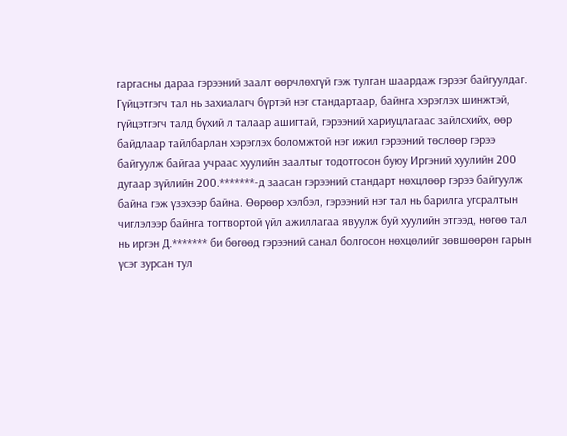гаргасны дараа гэрээний заалт өөрчлөхгүй гэж тулган шаардаж гэрээг байгуулдаг. Гүйцэтгэгч тал нь захиалагч бүртэй нэг стандартаар, байнга хэрэглэх шинжтэй, гүйцэтгэгч талд бүхий л талаар ашигтай, гэрээний хариуцлагаас зайлсхийх, өөр байдлаар тайлбарлан хэрэглэх боломжтой нэг ижил гэрээний төслөөр гэрээ байгуулж байгаа учраас хуулийн заалтыг тодотгосон буюу Иргэний хуулийн 200 дугаар зүйлийн 200.*******-д заасан гэрээний стандарт нөхцлөөр гэрээ байгуулж байна гэж үзэхээр байна. Өөрөөр хэлбэл, гэрээний нэг тал нь барилга угсралтын чиглэлээр байнга тогтвортой үйл ажиллагаа явуулж буй хуулийн этгээд, нөгөө тал нь иргэн Д.******* би бөгөөд гэрээний санал болгосон нөхцөлийг зөвшөөрөн гарын үсэг зурсан тул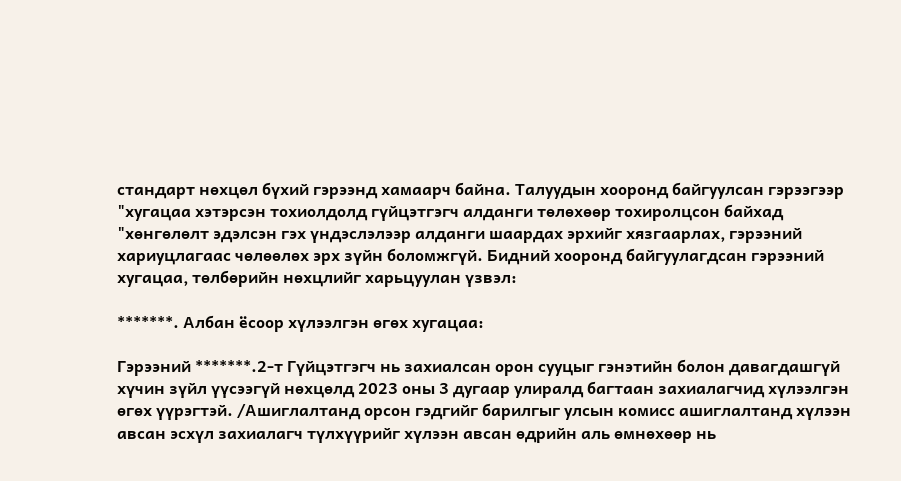стандарт нөхцөл бүхий гэрээнд хамаарч байна. Талуудын хооронд байгуулсан гэрээгээр "хугацаа хэтэрсэн тохиолдолд гүйцэтгэгч алданги төлөхөөр тохиролцсон байхад "хөнгөлөлт эдэлсэн гэх үндэслэлээр алданги шаардах эрхийг хязгаарлах, гэрээний хариуцлагаас чөлөөлөх эрх зүйн боломжгүй. Бидний хооронд байгуулагдсан гэрээний хугацаа, төлбөрийн нөхцлийг харьцуулан үзвэл:

*******. Албан ёсоор хүлээлгэн өгөх хугацаа:

Гэрээний *******.2-т Гүйцэтгэгч нь захиалсан орон сууцыг гэнэтийн болон давагдашгүй хүчин зүйл үүсээгүй нөхцөлд 2023 оны 3 дугаар улиралд багтаан захиалагчид хүлээлгэн өгөх үүрэгтэй. /Ашиглалтанд орсон гэдгийг барилгыг улсын комисс ашиглалтанд хүлээн авсан эсхүл захиалагч түлхүүрийг хүлээн авсан өдрийн аль өмнөхөөр нь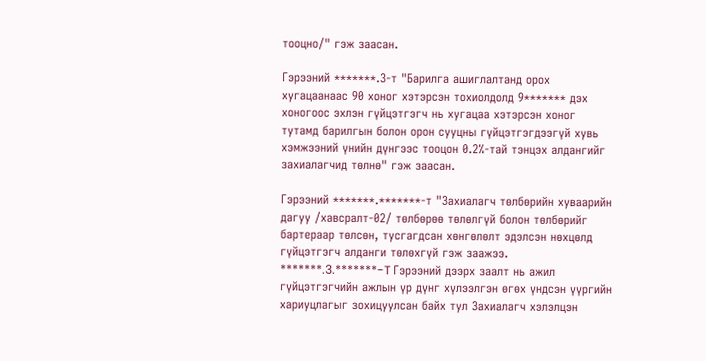тооцно/" гэж заасан.

Гэрээний *******.3-т "Барилга ашиглалтанд орох хугацаанаас 90 хоног хэтэрсэн тохиолдолд 9******* дэх хоногоос эхлэн гүйцэтгэгч нь хугацаа хэтэрсэн хоног тутамд барилгын болон орон сууцны гүйцэтгэгдээгүй хувь хэмжээний үнийн дүнгээс тооцон 0.2%-тай тэнцэх алдангийг захиалагчид төлнө" гэж заасан.

Гэрээний *******.*******-т "Захиалагч төлбөрийн хуваарийн дагуу /хавсралт-02/ төлбөрөө төлөлгүй болон төлбөрийг бартераар төлсөн, тусгагдсан хөнгөлөлт эдэлсэн нөхцөлд гүйцэтгэгч алданги төлөхгүй гэж заажээ. *******.3.*******-T Гэрээний дээрх заалт нь ажил гүйцэтгэгчийн ажлын үр дүнг хүлээлгэн өгөх үндсэн үүргийн хариуцлагыг зохицуулсан байх тул Захиалагч хэлэлцэн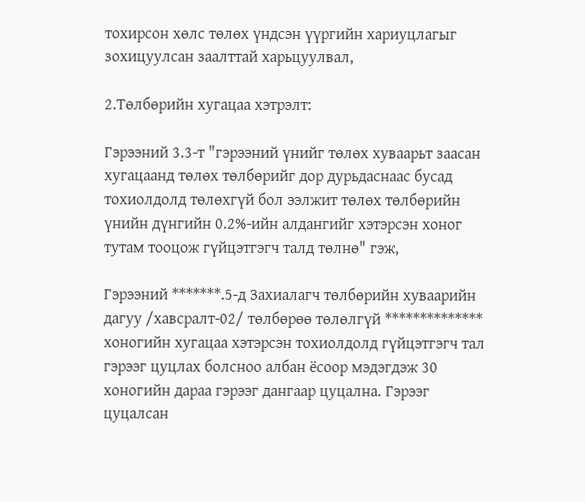тохирсон хөлс төлөх үндсэн үүргийн хариуцлагыг зохицуулсан заалттай харьцуулвал,

2.Төлбөрийн хугацаа хэтрэлт:

Гэрээний 3.3-т "гэрээний үнийг төлөх хуваарьт заасан хугацаанд төлөх төлбөрийг дор дурьдаснаас бусад тохиолдолд төлөхгүй бол ээлжит төлөх төлбөрийн үнийн дүнгийн 0.2%-ийн алдангийг хэтэрсэн хоног тутам тооцож гүйцэтгэгч талд төлнө" гэж,

Гэрээний *******.5-д Захиалагч төлбөрийн хуваарийн дагуу /хавсралт-02/ төлбөрөө төлөлгүй ************** хоногийн хугацаа хэтэрсэн тохиолдолд гүйцэтгэгч тал гэрээг цуцлах болсноо албан ёсоор мэдэгдэж 30 хоногийн дараа гэрээг дангаар цуцална. Гэрээг цуцалсан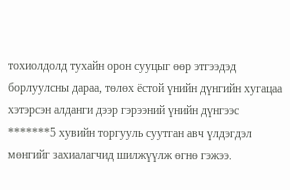тохиолдолд тухайн орон сууцыг өөр этгээдэд борлуулсны дараа, төлөх ёстой үнийн дүнгийн хугацаа хэтэрсэн алданги дээр гэрээний үнийн дүнгээс *******5 хувийн торгууль суутган авч үлдэгдэл мөнгийг захиалагчид шилжүүлж өгнө гэжээ.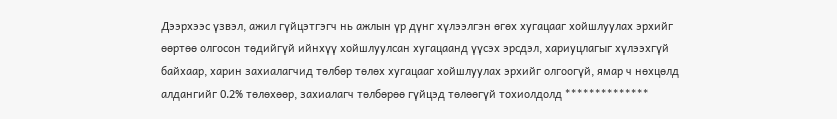Дээрхээс үзвэл, ажил гүйцэтгэгч нь ажлын үр дүнг хүлээлгэн өгөх хугацааг хойшлуулах эрхийг өөртөө олгосон төдийгүй ийнхүү хойшлуулсан хугацаанд үүсэх эрсдэл, хариуцлагыг хүлээхгүй байхаар, харин захиалагчид төлбөр төлөх хугацааг хойшлуулах эрхийг олгоогүй, ямар ч нөхцөлд алдангийг 0.2% төлөхөөр, захиалагч төлбөрөө гүйцэд төлөөгүй тохиолдолд **************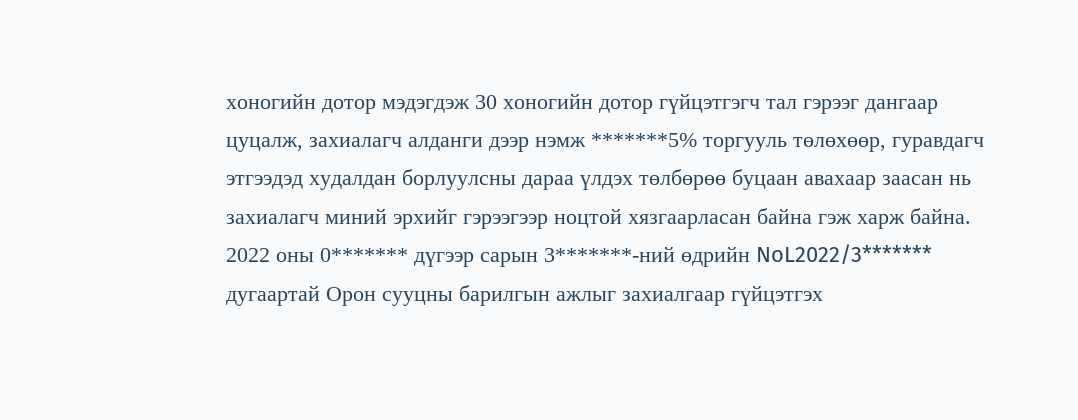хоногийн дотор мэдэгдэж 30 хоногийн дотор гүйцэтгэгч тал гэрээг дангаар цуцалж, захиалагч алданги дээр нэмж *******5% торгууль төлөхөөр, гуравдагч этгээдэд худалдан борлуулсны дараа үлдэх төлбөрөө буцаан авахаар заасан нь захиалагч миний эрхийг гэрээгээр ноцтой хязгаарласан байна гэж харж байна. 2022 оны 0******* дүгээр сарын 3*******-ний өдрийн NoL2022/3******* дугаартай Орон сууцны барилгын ажлыг захиалгаар гүйцэтгэх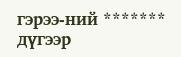гэрээ-ний ******* дүгээр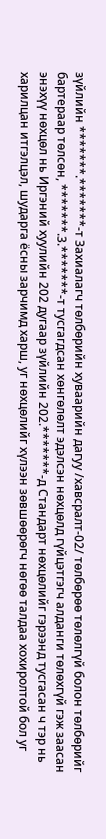зүйлийн *******.*******-т Захиалагч төлбөрийн хуваарийн дагуу /хавсралт-02/ төлбөрөө төлөлгүй болон төлбөрийг бартераар төлсөн, *******.3.*******-т тусгагдсан хөнгөлөлт эдэлсэн нөхцөлд гүйцэтгэгч алданги төлөхгүй гэж заасан энэхүү нөхцөл нь Иргэний хуулийн 202 дугаар зүйлийн 202.*******-д Стандарт нөхцөлийг гэрээнд тусгасан ч тэр нь харилцан итгэлцэл, шударга ёсны зарчимд харш, уг нөхцөлийг хүлээн зөвшөөрөгч нөгөө талдаа хохиролтой бол уг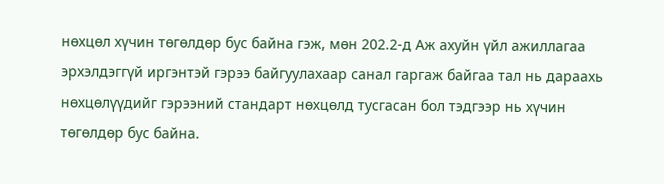нөхцөл хүчин төгөлдөр бус байна гэж, мөн 202.2-д Аж ахуйн үйл ажиллагаа эрхэлдэггүй иргэнтэй гэрээ байгуулахаар санал гаргаж байгаа тал нь дараахь нөхцөлүүдийг гэрээний стандарт нөхцөлд тусгасан бол тэдгээр нь хүчин төгөлдөр бус байна.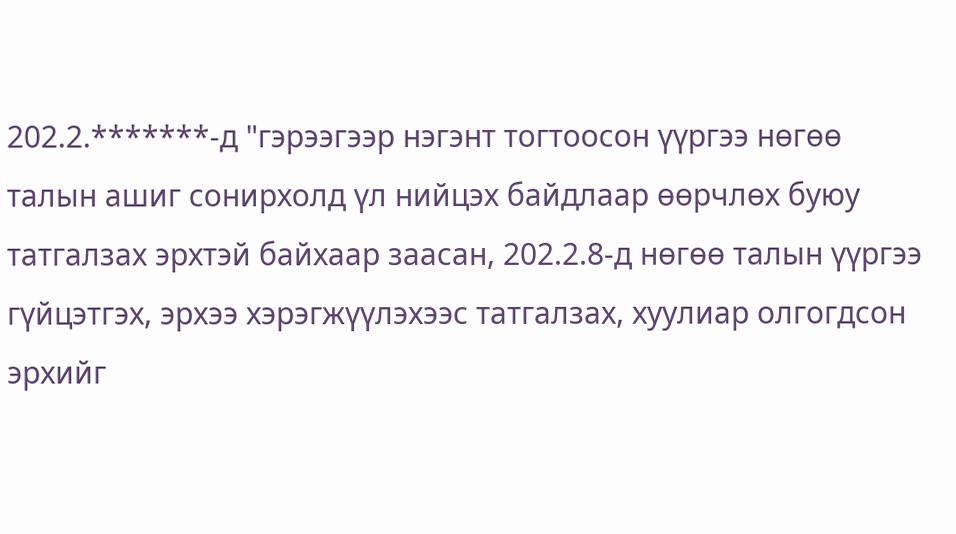202.2.*******-д "гэрээгээр нэгэнт тогтоосон үүргээ нөгөө талын ашиг сонирхолд үл нийцэх байдлаар өөрчлөх буюу татгалзах эрхтэй байхаар заасан, 202.2.8-д нөгөө талын үүргээ гүйцэтгэх, эрхээ хэрэгжүүлэхээс татгалзах, хуулиар олгогдсон эрхийг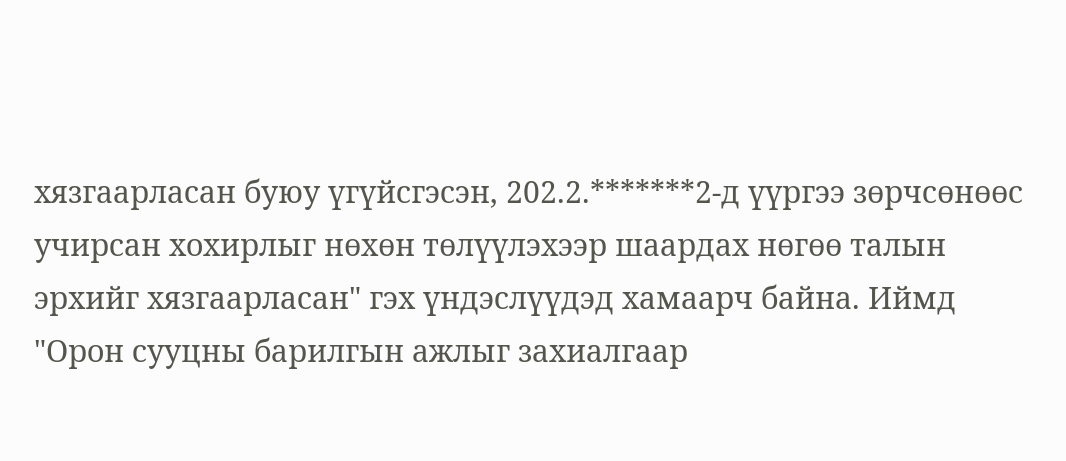хязгаарласан буюу үгүйсгэсэн, 202.2.*******2-д үүргээ зөрчсөнөөс учирсан хохирлыг нөхөн төлүүлэхээр шаардах нөгөө талын эрхийг хязгаарласан" гэх үндэслүүдэд хамаарч байна. Иймд "Орон сууцны барилгын ажлыг захиалгаар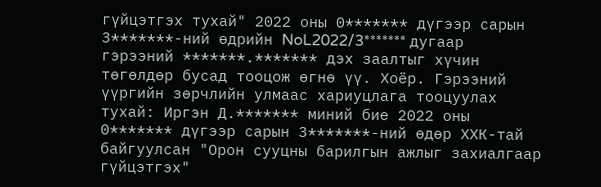гүйцэтгэх тухай" 2022 оны 0******* дүгээр сарын 3*******-ний өдрийн NoL2022/3******* дугаар гэрээний *******.******* дэх заалтыг хүчин төгөлдөр бусад тооцож өгнө үү. Хоёр. Гэрээний үүргийн зөрчлийн улмаас хариуцлага тооцуулах тухай: Иргэн Д.******* миний бие 2022 оны 0******* дүгээр сарын 3*******-ний өдөр ХХК-тай байгуулсан "Орон сууцны барилгын ажлыг захиалгаар гүйцэтгэх"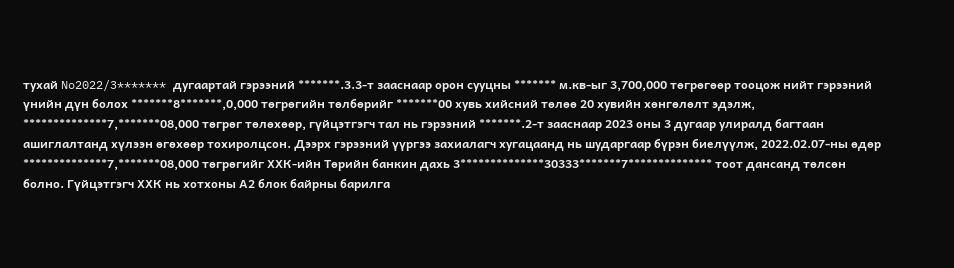тухай No2022/3******* дугаартай гэрээний *******.3.3-т зааснаар орон сууцны ******* м.кв-ыг 3,700,000 төгрөгөөр тооцож нийт гэрээний үнийн дүн болох *******8*******,0,000 төгрөгийн төлбөрийг *******00 хувь хийсний төлөө 20 хувийн хөнгөлөлт эдэлж, **************7,*******08,000 төгрөг төлөхөөр, гүйцэтгэгч тал нь гэрээний *******.2-т зааснаар 2023 оны 3 дугаар улиралд багтаан ашиглалтанд хүлээн өгөхөөр тохиролцсон. Дээрх гэрээний үүргээ захиалагч хугацаанд нь шударгаар бүрэн биелүүлж, 2022.02.07-ны өдөр **************7,*******08,000 төгрөгийг ХХК-ийн Төрийн банкин дахь 3**************30333*******7************** тоот дансанд төлсөн болно. Гүйцэтгэгч ХХК нь хотхоны А2 блок байрны барилга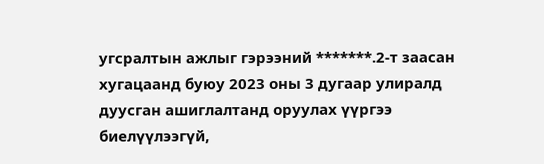угсралтын ажлыг гэрээний *******.2-т заасан хугацаанд буюу 2023 оны 3 дугаар улиралд дуусган ашиглалтанд оруулах үүргээ биелүүлээгүй,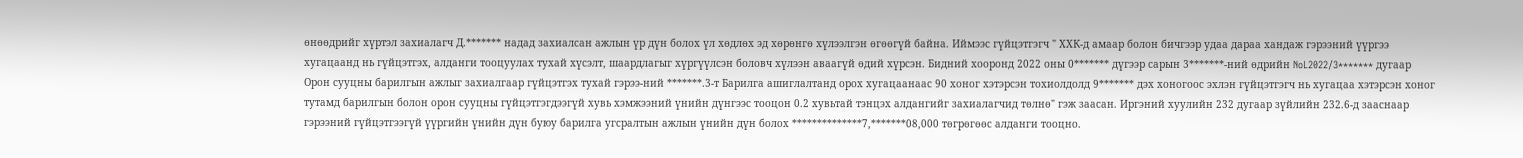өнөөдрийг хүртэл захиалагч Д.******* надад захиалсан ажлын үр дүн болох үл хөдлөх эд хөрөнгө хүлээлгэн өгөөгүй байна. Иймээс гүйцэтгэгч " ХХК-д амаар болон бичгээр удаа дараа хандаж гэрээний үүргээ хугацаанд нь гүйцэтгэх, алданги тооцуулах тухай хүсэлт, шаардлагыг хүргүүлсэн боловч хүлээн аваагүй өдий хүрсэн. Бидний хооронд 2022 оны 0******* дүгээр сарын 3*******-ний өдрийн NoL2022/3******* дугаар Орон сууцны барилгын ажлыг захиалгаар гүйцэтгэх тухай гэрээ-ний *******.3-т Барилга ашиглалтанд орох хугацаанаас 90 хоног хэтэрсэн тохиолдолд 9******* дэх хоногоос эхлэн гүйцэтгэгч нь хугацаа хэтэрсэн хоног тутамд барилгын болон орон сууцны гүйцэтгэгдээгүй хувь хэмжээний үнийн дүнгээс тооцон 0.2 хувьтай тэнцэх алдангийг захиалагчид төлнө" гэж заасан. Иргэний хуулийн 232 дугаар зүйлийн 232.6-д зааснаар гэрээний гүйцэтгээгүй үүргийн үнийн дүн буюу барилга угсралтын ажлын үнийн дүн болох **************7,*******08,000 төгрөгөөс алданги тооцно.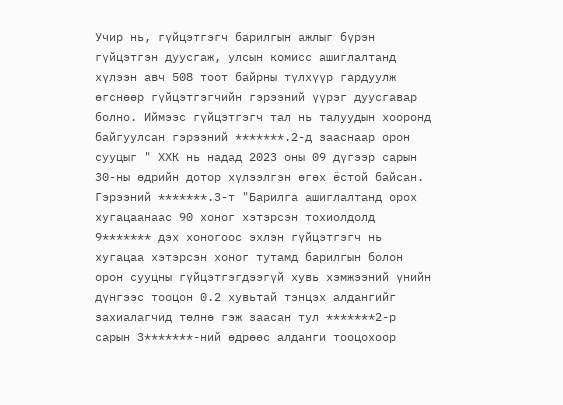Учир нь, гүйцэтгэгч барилгын ажлыг бүрэн гүйцэтгэн дуусгаж, улсын комисс ашиглалтанд хүлээн авч 508 тоот байрны түлхүүр гардуулж өгснөөр гүйцэтгэгчийн гэрээний үүрэг дуусгавар болно. Иймээс гүйцэтгэгч тал нь талуудын хооронд байгуулсан гэрээний *******.2-д зааснаар орон сууцыг " ХХК нь надад 2023 оны 09 дүгээр сарын 30-ны өдрийн дотор хүлээлгэн өгөх ёстой байсан. Гэрээний *******.3-т "Барилга ашиглалтанд орох хугацаанаас 90 хоног хэтэрсэн тохиолдолд 9******* дэх хоногоос эхлэн гүйцэтгэгч нь хугацаа хэтэрсэн хоног тутамд барилгын болон орон сууцны гүйцэтгэгдээгүй хувь хэмжээний үнийн дүнгээс тооцон 0.2 хувьтай тэнцэх алдангийг захиалагчид төлнө гэж заасан тул *******2-р сарын 3*******-ний өдрөөс алданги тооцохоор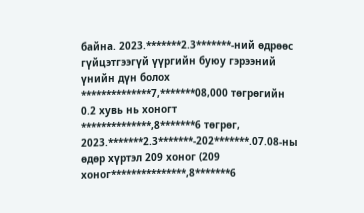байна. 2023.*******2.3*******-ний өдрөөс гүйцэтгээгүй үүргийн буюу гэрээний үнийн дүн болох **************7,*******08,000 төгрөгийн 0.2 хувь нь хоногт **************,8*******6 төгрөг, 2023.*******2.3*******-202*******.07.08-ны өдөр хүртэл 209 хоног (209 хоног***************,8*******6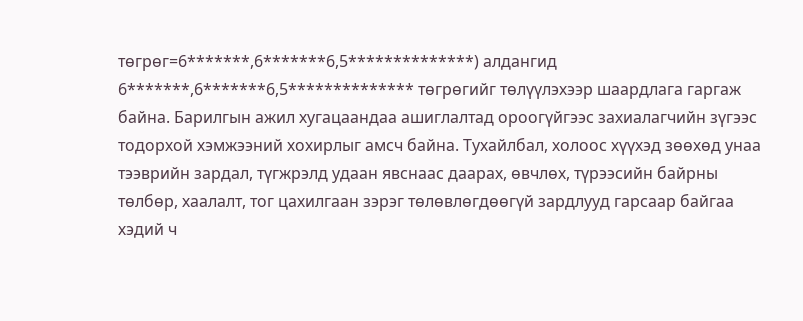төгрөг=6*******,6*******6,5**************) алдангид 6*******,6*******6,5************** төгрөгийг төлүүлэхээр шаардлага гаргаж байна. Барилгын ажил хугацаандаа ашиглалтад ороогүйгээс захиалагчийн зүгээс тодорхой хэмжээний хохирлыг амсч байна. Тухайлбал, холоос хүүхэд зөөхөд унаа тээврийн зардал, түгжрэлд удаан явснаас даарах, өвчлөх, түрээсийн байрны төлбөр, хаалалт, тог цахилгаан зэрэг төлөвлөгдөөгүй зардлууд гарсаар байгаа хэдий ч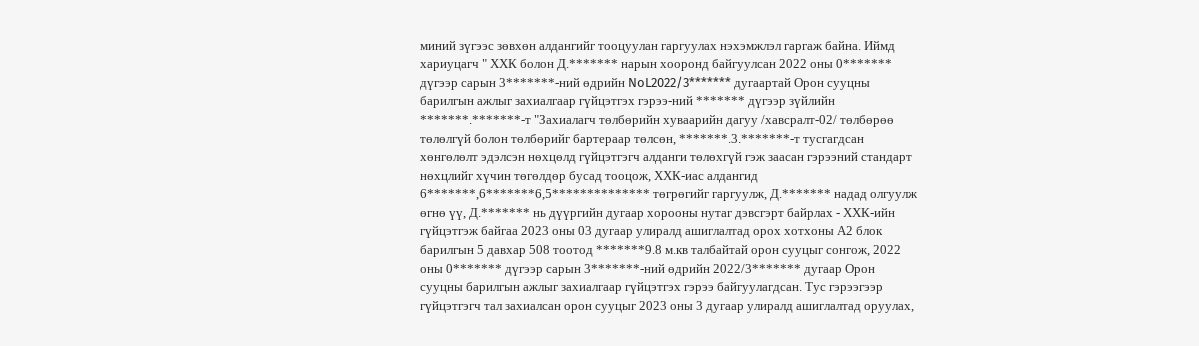миний зүгээс зөвхөн алдангийг тооцуулан гаргуулах нэхэмжлэл гаргаж байна. Иймд хариуцагч " ХХК болон Д.******* нарын хооронд байгуулсан 2022 оны 0******* дүгээр сарын 3*******-ний өдрийн NoL2022/3******* дугаартай Орон сууцны барилгын ажлыг захиалгаар гүйцэтгэх гэрээ-ний ******* дүгээр зүйлийн *******.*******-т "Захиалагч төлбөрийн хуваарийн дагуу /хавсралт-02/ төлбөрөө төлөлгүй болон төлбөрийг бартераар төлсөн, *******.3.*******-т тусгагдсан хөнгөлөлт эдэлсэн нөхцөлд гүйцэтгэгч алданги төлөхгүй гэж заасан гэрээний стандарт нөхцлийг хүчин төгөлдөр бусад тооцож, ХХК-иас алдангид 6*******,6*******6,5************** төгрөгийг гаргуулж, Д.******* надад олгуулж өгнө үү, Д.******* нь дүүргийн дугаар хорооны нутаг дэвсгэрт байрлах - ХХК-ийн гүйцэтгэж байгаа 2023 оны 03 дугаар улиралд ашиглалтад орох хотхоны А2 блок барилгын 5 давхар 508 тоотод *******9.8 м.кв талбайтай орон сууцыг сонгож, 2022 оны 0******* дүгээр сарын 3*******-ний өдрийн 2022/3******* дугаар Орон сууцны барилгын ажлыг захиалгаар гүйцэтгэх гэрээ байгуулагдсан. Тус гэрээгээр гүйцэтгэгч тал захиалсан орон сууцыг 2023 оны 3 дугаар улиралд ашиглалтад оруулах,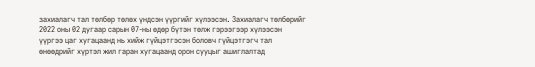захиалагч тал төлбөр төлөх үндсэн үүргийг хүлээсэн. Захиалагч төлбөрийг 2022 оны 02 дугаар сарын 07-ны өдөр бүтэн төлж гэрээгээр хүлээсэн үүргээ цаг хугацаанд нь хийж гүйцэтгэсэн боловч гүйцэтгэгч тал өнөөдрийг хүртэл жил гаран хугацаанд орон сууцыг ашиглалтад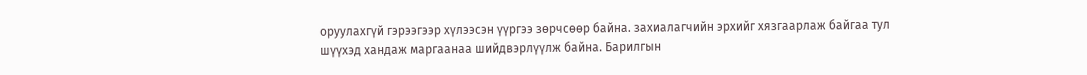оруулахгүй гэрээгээр хүлээсэн үүргээ зөрчсөөр байна. захиалагчийн эрхийг хязгаарлаж байгаа тул шүүхэд хандаж маргаанаа шийдвэрлүүлж байна. Барилгын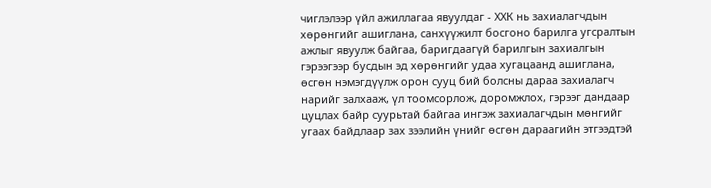чиглэлээр үйл ажиллагаа явуулдаг - ХХК нь захиалагчдын хөрөнгийг ашиглана, санхүүжилт босгоно барилга угсралтын ажлыг явуулж байгаа, баригдаагүй барилгын захиалгын гэрээгээр бусдын эд хөрөнгийг удаа хугацаанд ашиглана, өсгөн нэмэгдүүлж орон сууц бий болсны дараа захиалагч нарийг залхааж, үл тоомсорлож, доромжлох, гэрээг дандаар цуцлах байр суурьтай байгаа ингэж захиалагчдын мөнгийг угаах байдлаар зах зээлийн үнийг өсгөн дараагийн этгээдтэй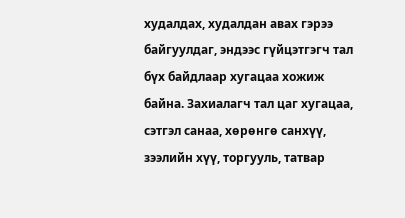худалдах, худалдан авах гэрээ байгуулдаг, эндээс гүйцэтгэгч тал бүх байдлаар хугацаа хожиж байна. Захиалагч тал цаг хугацаа, сэтгэл санаа, хөрөнгө санхүү, зээлийн хүү, торгууль, татвар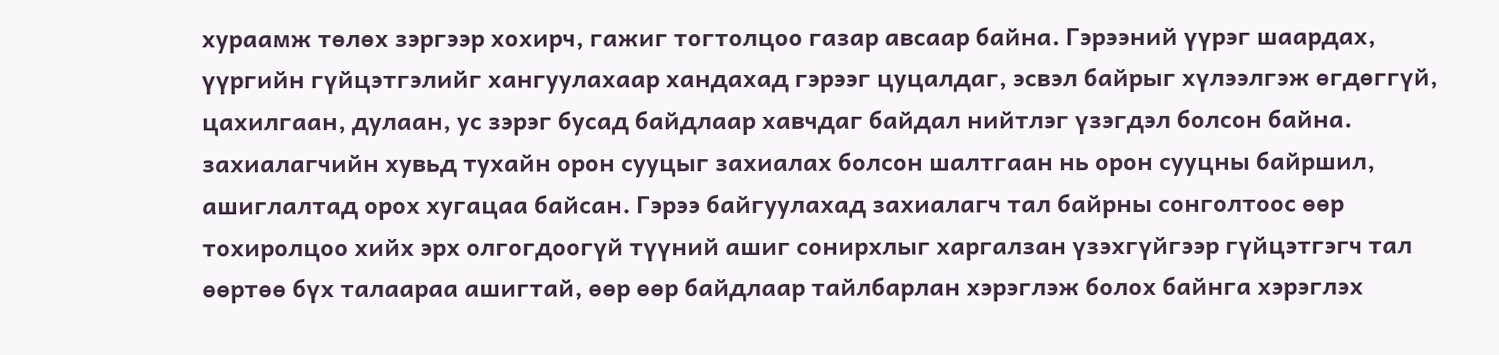хураамж төлөх зэргээр хохирч, гажиг тогтолцоо газар авсаар байна. Гэрээний үүрэг шаардах, үүргийн гүйцэтгэлийг хангуулахаар хандахад гэрээг цуцалдаг, эсвэл байрыг хүлээлгэж өгдөггүй, цахилгаан, дулаан, ус зэрэг бусад байдлаар хавчдаг байдал нийтлэг үзэгдэл болсон байна. захиалагчийн хувьд тухайн орон сууцыг захиалах болсон шалтгаан нь орон сууцны байршил, ашиглалтад орох хугацаа байсан. Гэрээ байгуулахад захиалагч тал байрны сонголтоос өөр тохиролцоо хийх эрх олгогдоогүй түүний ашиг сонирхлыг харгалзан үзэхгүйгээр гүйцэтгэгч тал өөртөө бүх талаараа ашигтай, өөр өөр байдлаар тайлбарлан хэрэглэж болох байнга хэрэглэх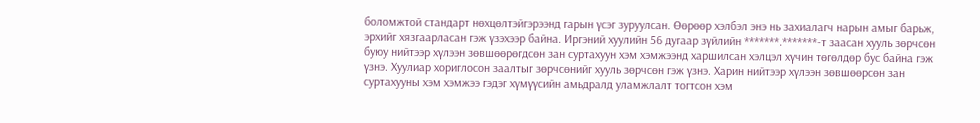боломжтой стандарт нөхцөлтэйгэрээнд гарын үсэг зуруулсан. Өөрөөр хэлбэл энэ нь захиалагч нарын амыг барьж, эрхийг хязгаарласан гэж үзэхээр байна. Иргэний хуулийн 56 дугаар зүйлийн *******.*******-т заасан хууль зөрчсөн буюу нийтээр хүлээн зөвшөөрөгдсөн зан суртахуун хэм хэмжээнд харшилсан хэлцэл хүчин төгөлдөр бус байна гэж үзнэ. Хуулиар хориглосон заалтыг зөрчсөнийг хууль зөрчсөн гэж үзнэ. Харин нийтээр хүлээн зөвшөөрсөн зан суртахууны хэм хэмжээ гэдэг хүмүүсийн амьдралд уламжлалт тогтсон хэм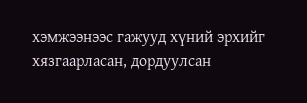хэмжээнээс гажууд хүний эрхийг хязгаарласан, дордуулсан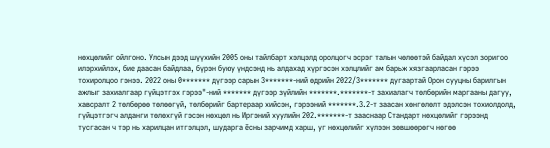нөхцөлийг ойлгоно. Улсын дээд шүүхийн 2005 оны тайлбарт хэлцэлд оролцогч эсрэг талын чөлөөтэй байдал хүсэл зоригоо илэрхийлэх, бие даасан байдлаа, бүрэн буюу үндсэнд нь алдахад хүргэсэн хэлцлийг ам барьж хязгаарласан гэрээ тохиролцоо гэнээ. 2022 оны 0******* дүгээр сарын 3*******-ний өдрийн 2022/3******* дугаартай Орон сууцны барилгын ажлыг захиалгаар гүйцэтгэх гэрээ"-ний ******* дүгээр зүйлийн *******.*******-т захиалагч төлбөрийн маргааны дагуу, хавсралт 2 төлбөрөө төлөөгүй, төлбөрийг бартераар хийсэн, гэрээний *******.3.2-т заасан хөнгөлөлт эдэлсэн тохиолдолд, гүйцэтгэгч алданги төлөхгүй гэсэн нөхцөл нь Иргэний хуулийн 202.*******-т зааснаар Стандарт нөхцөлийг гэрээнд тусгасан ч тэр нь харилцан итгэлцэл, шударга ёсны зарчимд харш, уг нөхцөлийг хүлээн зөвшөөрөгч нөгөө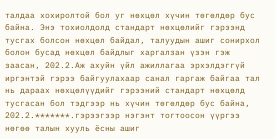талдаа хохиролтой бол уг нөхцөл хүчин төгөлдөр бус байна. Энэ тохиолдолд стандарт нөхцөлийг гэрээнд тусгах болсон нөхцөл байдал, талуудын ашиг сонирхол болон бусад нөхцөл байдлыг харгалзан үзэн гэж заасан, 202.2.Аж ахуйн үйл ажиллагаа эрхэлдэггүй иргэнтэй гэрээ байгуулахаар санал гаргаж байгаа тал нь дараах нөхцөлүүдийг гэрээний стандарт нөхцөлд тусгасан бол тэдгээр нь хүчин төгөлдөр бус байна, 202.2.*******.гэрээгээр нэгэнт тогтоосон үүргээ нөгөө талын хууль ёсны ашиг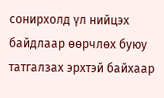сонирхолд үл нийцэх байдлаар өөрчлөх буюу татгалзах эрхтэй байхаар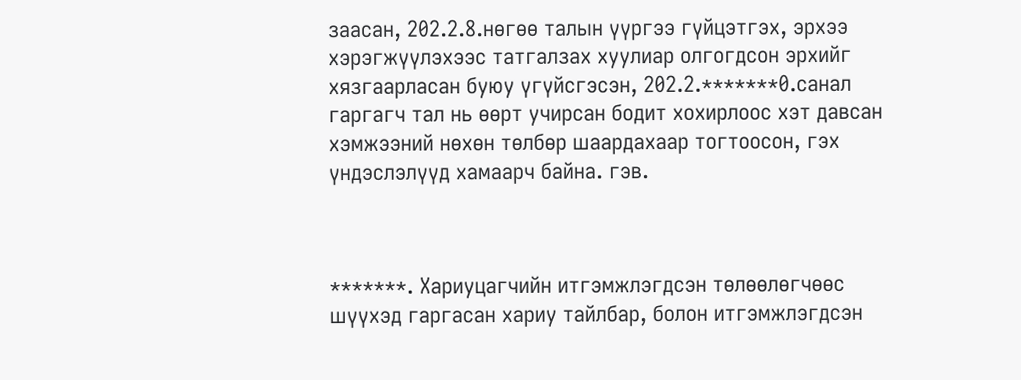заасан, 202.2.8.нөгөө талын үүргээ гүйцэтгэх, эрхээ хэрэгжүүлэхээс татгалзах хуулиар олгогдсон эрхийг хязгаарласан буюу үгүйсгэсэн, 202.2.*******0.санал гаргагч тал нь өөрт учирсан бодит хохирлоос хэт давсан хэмжээний нөхөн төлбөр шаардахаар тогтоосон, гэх үндэслэлүүд хамаарч байна. гэв.



*******. Хариуцагчийн итгэмжлэгдсэн төлөөлөгчөөс шүүхэд гаргасан хариу тайлбар, болон итгэмжлэгдсэн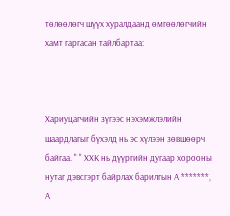төлөөлөгч шүүх хуралдаанд өмгөөлөгчийн хамт гаргасан тайлбартаа:



Хариуцагчийн зүгээс нэхэмжлэлийн шаардлагыг бүхэлд нь эс хүлээн зөвшөөрч байгаа. " " ХХК нь дүүргийн дугаар хорооны нутаг дэвсгэрт байрлах барилгын А *******, А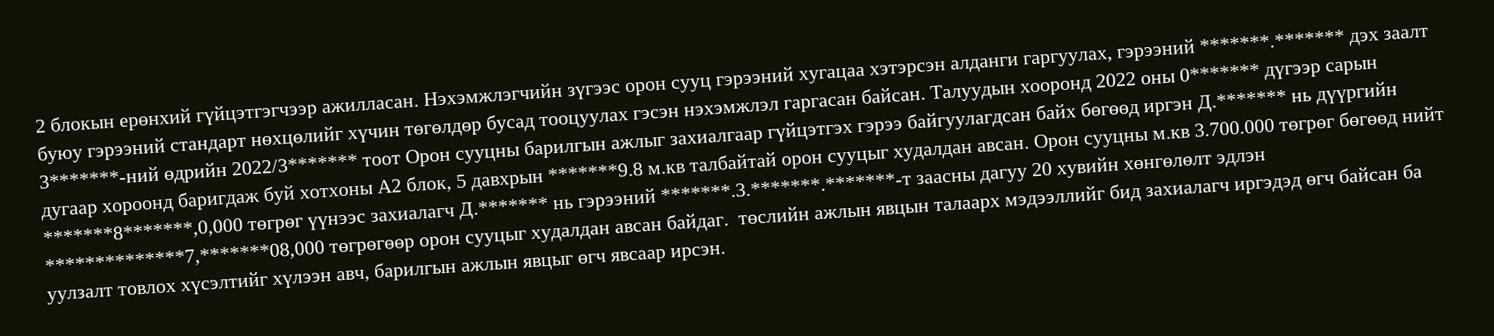2 блокын ерөнхий гүйцэтгэгчээр ажилласан. Нэхэмжлэгчийн зүгээс орон сууц гэрээний хугацаа хэтэрсэн алданги гаргуулах, гэрээний *******.******* дэх заалт буюу гэрээний стандарт нөхцөлийг хүчин төгөлдөр бусад тооцуулах гэсэн нэхэмжлэл гаргасан байсан. Талуудын хооронд 2022 оны 0******* дүгээр сарын 3*******-ний өдрийн 2022/3******* тоот Орон сууцны барилгын ажлыг захиалгаар гүйцэтгэх гэрээ байгуулагдсан байх бөгөөд иргэн Д.******* нь дүүргийн дугаар хороонд баригдаж буй хотхоны А2 блок, 5 давхрын *******9.8 м.кв талбайтай орон сууцыг худалдан авсан. Орон сууцны м.кв 3.700.000 төгрөг бөгөөд нийт *******8*******,0,000 төгрөг үүнээс захиалагч Д.******* нь гэрээний *******.3.*******.*******-т заасны дагуу 20 хувийн хөнгөлөлт эдлэн **************7,*******08,000 төгрөгөөр орон сууцыг худалдан авсан байдаг.  төслийн ажлын явцын талаарх мэдээллийг бид захиалагч иргэдэд өгч байсан ба уулзалт товлох хүсэлтийг хүлээн авч, барилгын ажлын явцыг өгч явсаар ирсэн.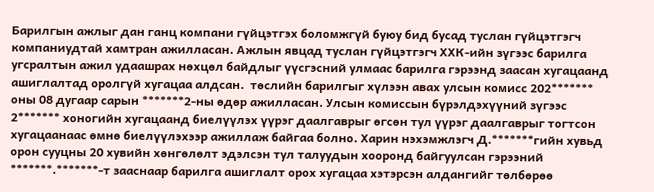Барилгын ажлыг дан ганц компани гүйцэтгэх боломжгүй буюу бид бусад туслан гүйцэтгэгч компаниудтай хамтран ажилласан. Ажлын явцад туслан гүйцэтгэгч ХХК-ийн зүгээс барилга угсралтын ажил удаашрах нөхцөл байдлыг үүсгэсний улмаас барилга гэрээнд заасан хугацаанд ашиглалтад оролгүй хугацаа алдсан.  төслийн барилгыг хүлээн авах улсын комисс 202******* оны 08 дугаар сарын *******2-ны өдөр ажилласан. Улсын комиссын бүрэлдэхүүний зүгээс 2******* хоногийн хугацаанд биелүүлэх үүрэг даалгаврыг өгсөн тул үүрэг даалгаврыг тогтсон хугацаанаас өмнө биелүүлэхээр ажиллаж байгаа болно. Харин нэхэмжлэгч Д.*******гийн хувьд орон сууцны 20 хувийн хөнгөлөлт эдэлсэн тул талуудын хооронд байгуулсан гэрээний *******.*******-т зааснаар барилга ашиглалт орох хугацаа хэтэрсэн алдангийг төлбөрөө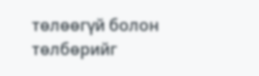төлөөгүй болон төлбөрийг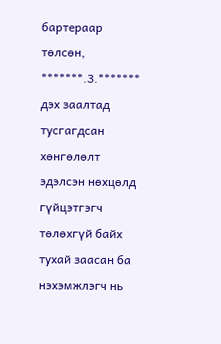бартераар төлсөн, *******.3.******* дэх заалтад тусгагдсан хөнгөлөлт эдэлсэн нөхцөлд гүйцэтгэгч төлөхгүй байх тухай заасан ба нэхэмжлэгч нь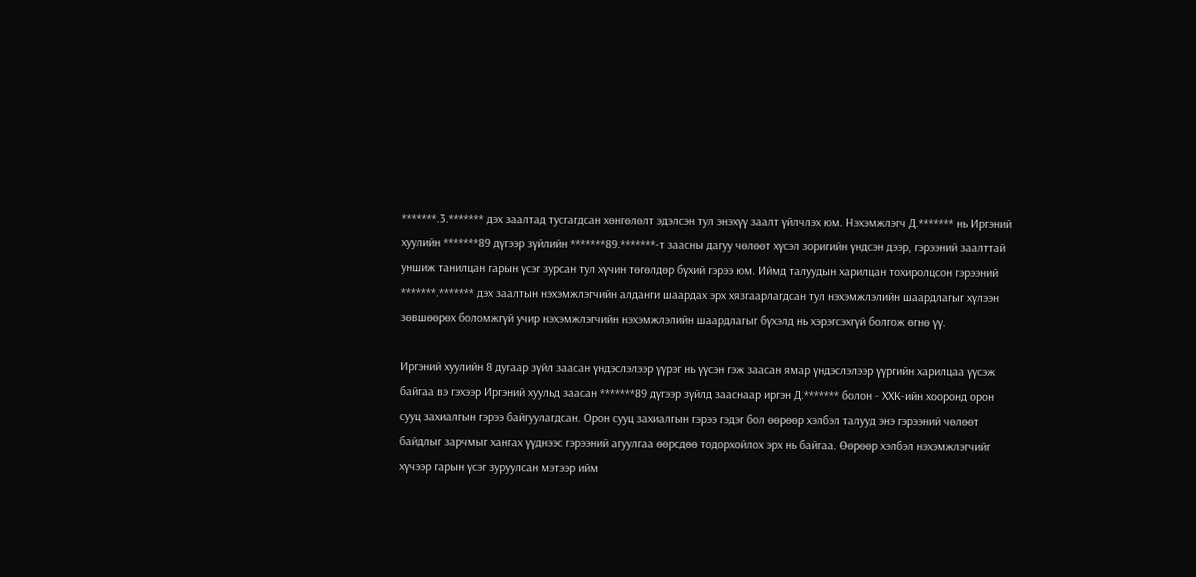*******.3.******* дэх заалтад тусгагдсан хөнгөлөлт эдэлсэн тул энэхүү заалт үйлчлэх юм. Нэхэмжлэгч Д.******* нь Иргэний хуулийн *******89 дүгээр зүйлийн *******89.*******-т заасны дагуу чөлөөт хүсэл зоригийн үндсэн дээр, гэрээний заалттай уншиж танилцан гарын үсэг зурсан тул хүчин төгөлдөр бүхий гэрээ юм. Иймд талуудын харилцан тохиролцсон гэрээний *******.******* дэх заалтын нэхэмжлэгчийн алданги шаардах эрх хязгаарлагдсан тул нэхэмжлэлийн шаардлагыг хүлээн зөвшөөрөх боломжгүй учир нэхэмжлэгчийн нэхэмжлэлийн шаардлагыг бүхэлд нь хэрэгсэхгүй болгож өгнө үү.

Иргэний хуулийн 8 дугаар зүйл заасан үндэслэлээр үүрэг нь үүсэн гэж заасан ямар үндэслэлээр үүргийн харилцаа үүсэж байгаа вэ гэхээр Иргэний хуульд заасан *******89 дүгээр зүйлд зааснаар иргэн Д.******* болон - ХХК-ийн хооронд орон сууц захиалгын гэрээ байгуулагдсан. Орон сууц захиалгын гэрээ гэдэг бол өөрөөр хэлбэл талууд энэ гэрээний чөлөөт байдлыг зарчмыг хангах үүднээс гэрээний агуулгаа өөрсдөө тодорхойлох эрх нь байгаа. Өөрөөр хэлбэл нэхэмжлэгчийг хүчээр гарын үсэг зуруулсан мэтээр ийм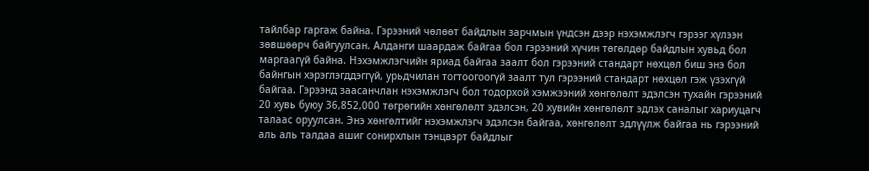тайлбар гаргаж байна. Гэрээний чөлөөт байдлын зарчмын үндсэн дээр нэхэмжлэгч гэрээг хүлээн зөвшөөрч байгуулсан. Алданги шаардаж байгаа бол гэрээний хүчин төгөлдөр байдлын хувьд бол маргаагүй байна. Нэхэмжлэгчийн яриад байгаа заалт бол гэрээний стандарт нөхцөл биш энэ бол байнгын хэрэглэгддэггүй, урьдчилан тогтоогоогүй заалт тул гэрээний стандарт нөхцөл гэж үзэхгүй байгаа. Гэрээнд заасанчлан нэхэмжлэгч бол тодорхой хэмжээний хөнгөлөлт эдэлсэн тухайн гэрээний 20 хувь буюу 36,852,000 төгрөгийн хөнгөлөлт эдэлсэн, 20 хувийн хөнгөлөлт эдлэх саналыг хариуцагч талаас оруулсан. Энэ хөнгөлтийг нэхэмжлэгч эдэлсэн байгаа, хөнгөлөлт эдлүүлж байгаа нь гэрээний аль аль талдаа ашиг сонирхлын тэнцвэрт байдлыг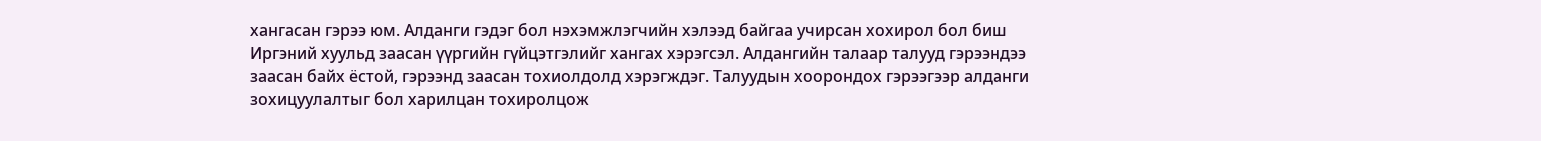хангасан гэрээ юм. Алданги гэдэг бол нэхэмжлэгчийн хэлээд байгаа учирсан хохирол бол биш Иргэний хуульд заасан үүргийн гүйцэтгэлийг хангах хэрэгсэл. Алдангийн талаар талууд гэрээндээ заасан байх ёстой, гэрээнд заасан тохиолдолд хэрэгждэг. Талуудын хоорондох гэрээгээр алданги зохицуулалтыг бол харилцан тохиролцож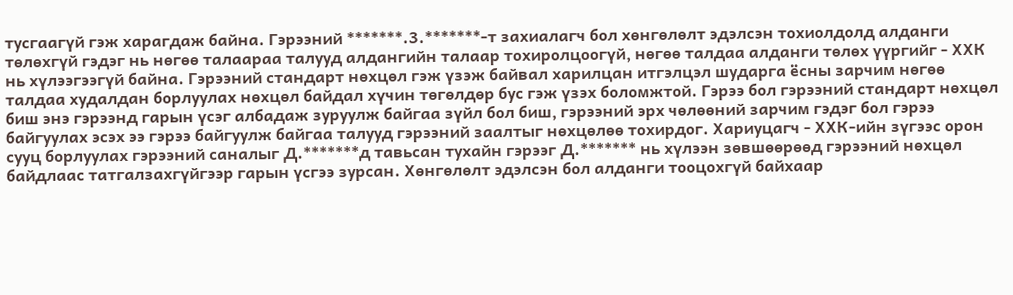тусгаагүй гэж харагдаж байна. Гэрээний *******.3.*******-т захиалагч бол хөнгөлөлт эдэлсэн тохиолдолд алданги төлөхгүй гэдэг нь нөгөө талаараа талууд алдангийн талаар тохиролцоогүй, нөгөө талдаа алданги төлөх үүргийг - ХХК нь хүлээгээгүй байна. Гэрээний стандарт нөхцөл гэж үзэж байвал харилцан итгэлцэл шударга ёсны зарчим нөгөө талдаа худалдан борлуулах нөхцөл байдал хүчин төгөлдөр бус гэж үзэх боломжтой. Гэрээ бол гэрээний стандарт нөхцөл биш энэ гэрээнд гарын үсэг албадаж зуруулж байгаа зүйл бол биш, гэрээний эрх чөлөөний зарчим гэдэг бол гэрээ байгуулах эсэх ээ гэрээ байгуулж байгаа талууд гэрээний заалтыг нөхцөлөө тохирдог. Хариуцагч - ХХК-ийн зүгээс орон сууц борлуулах гэрээний саналыг Д.*******д тавьсан тухайн гэрээг Д.******* нь хүлээн зөвшөөрөөд гэрээний нөхцөл байдлаас татгалзахгүйгээр гарын үсгээ зурсан. Хөнгөлөлт эдэлсэн бол алданги тооцохгүй байхаар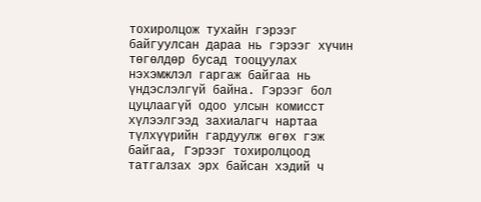тохиролцож тухайн гэрээг байгуулсан дараа нь гэрээг хүчин төгөлдөр бусад тооцуулах нэхэмжлэл гаргаж байгаа нь үндэслэлгүй байна. Гэрээг бол цуцлаагүй одоо улсын комисст хүлээлгээд захиалагч нартаа түлхүүрийн гардуулж өгөх гэж байгаа, Гэрээг тохиролцоод татгалзах эрх байсан хэдий ч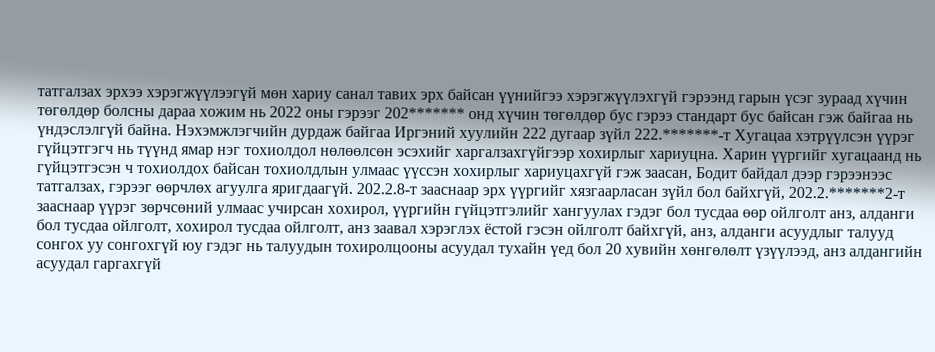татгалзах эрхээ хэрэгжүүлээгүй мөн хариу санал тавих эрх байсан үүнийгээ хэрэгжүүлэхгүй гэрээнд гарын үсэг зураад хүчин төгөлдөр болсны дараа хожим нь 2022 оны гэрээг 202******* онд хүчин төгөлдөр бус гэрээ стандарт бус байсан гэж байгаа нь үндэслэлгүй байна. Нэхэмжлэгчийн дурдаж байгаа Иргэний хуулийн 222 дугаар зүйл 222.*******-т Хугацаа хэтрүүлсэн үүрэг гүйцэтгэгч нь түүнд ямар нэг тохиолдол нөлөөлсөн эсэхийг харгалзахгүйгээр хохирлыг хариуцна. Харин үүргийг хугацаанд нь гүйцэтгэсэн ч тохиолдох байсан тохиолдлын улмаас үүссэн хохирлыг хариуцахгүй гэж заасан, Бодит байдал дээр гэрээнээс татгалзах, гэрээг өөрчлөх агуулга яригдаагүй. 202.2.8-т зааснаар эрх үүргийг хязгаарласан зүйл бол байхгүй, 202.2.*******2-т зааснаар үүрэг зөрчсөний улмаас учирсан хохирол, үүргийн гүйцэтгэлийг хангуулах гэдэг бол тусдаа өөр ойлголт анз, алданги бол тусдаа ойлголт, хохирол тусдаа ойлголт, анз заавал хэрэглэх ёстой гэсэн ойлголт байхгүй, анз, алданги асуудлыг талууд сонгох уу сонгохгүй юу гэдэг нь талуудын тохиролцооны асуудал тухайн үед бол 20 хувийн хөнгөлөлт үзүүлээд, анз алдангийн асуудал гаргахгүй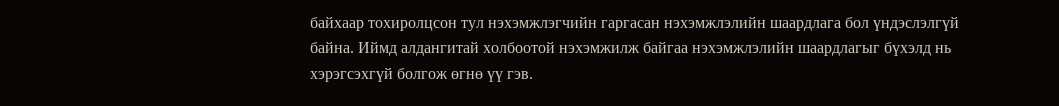байхаар тохиролцсон тул нэхэмжлэгчийн гаргасан нэхэмжлэлийн шаардлага бол үндэслэлгүй байна. Иймд алдангитай холбоотой нэхэмжилж байгаа нэхэмжлэлийн шаардлагыг бүхэлд нь хэрэгсэхгүй болгож өгнө үү гэв.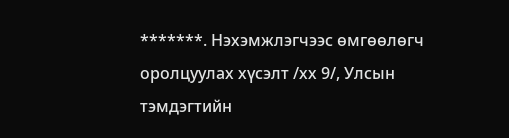*******. Нэхэмжлэгчээс өмгөөлөгч оролцуулах хүсэлт /хх 9/, Улсын тэмдэгтийн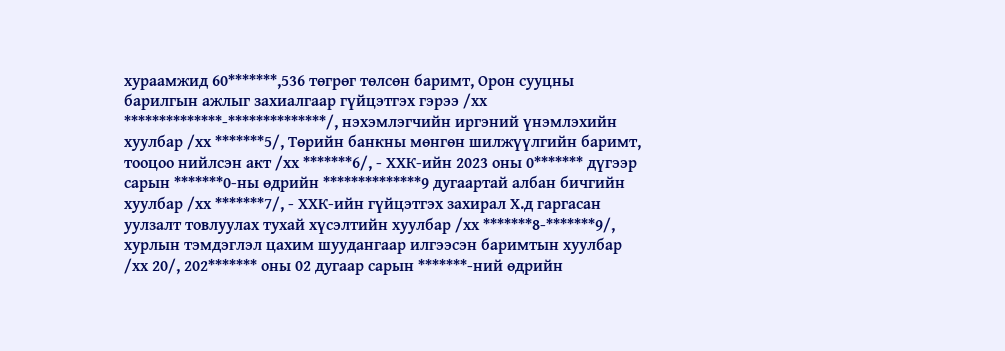хураамжид 60*******,536 төгрөг төлсөн баримт, Орон сууцны барилгын ажлыг захиалгаар гүйцэтгэх гэрээ /хх **************-**************/, нэхэмлэгчийн иргэний үнэмлэхийн хуулбар /хх *******5/, Төрийн банкны мөнгөн шилжүүлгийн баримт, тооцоо нийлсэн акт /хх *******6/, - ХХК-ийн 2023 оны 0******* дүгээр сарын *******0-ны өдрийн **************9 дугаартай албан бичгийн хуулбар /хх *******7/, - ХХК-ийн гүйцэтгэх захирал Х.д гаргасан уулзалт товлуулах тухай хүсэлтийн хуулбар /хх *******8-*******9/, хурлын тэмдэглэл цахим шуудангаар илгээсэн баримтын хуулбар /хх 20/, 202******* оны 02 дугаар сарын *******-ний өдрийн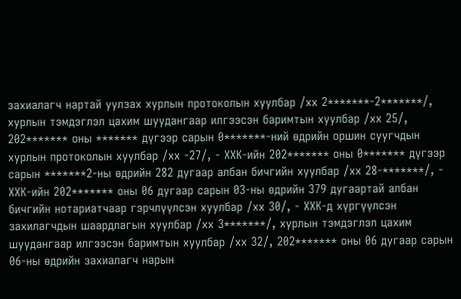захиалагч нартай уулзах хурлын протоколын хуулбар /хх 2*******-2*******/, хурлын тэмдэглэл цахим шуудангаар илгээсэн баримтын хуулбар /хх 25/, 202******* оны ******* дүгээр сарын 0*******-ний өдрийн оршин суугчдын хурлын протоколын хуулбар /хх -27/, - ХХК-ийн 202******* оны 0******* дүгээр сарын *******2-ны өдрийн 282 дугаар албан бичгийн хуулбар /хх 28-*******/, - ХХК-ийн 202******* оны 06 дугаар сарын 03-ны өдрийн 379 дугаартай албан бичгийн нотариатчаар гэрчлүүлсэн хуулбар /хх 30/, - ХХК-д хүргүүлсэн захилагчдын шаардлагын хуулбар /хх 3*******/, хурлын тэмдэглэл цахим шуудангаар илгээсэн баримтын хуулбар /хх 32/, 202******* оны 06 дугаар сарын 06-ны өдрийн захиалагч нарын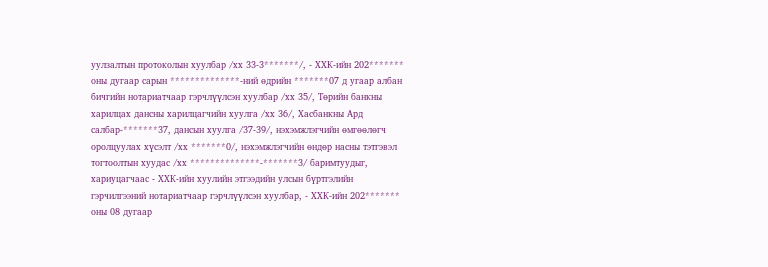уулзалтын протоколын хуулбар /хх 33-3*******/, - ХХК-ийн 202******* оны дугаар сарын **************-ний өдрийн *******07 д угаар албан бичгийн нотариатчаар гэрчлүүлсэн хуулбар /хх 35/, Төрийн банкны харилцах дансны харилцагчийн хуулга /хх 36/, Хасбанкны Ард салбар-*******37, дансын хуулга /37-39/, нэхэмжлэгчийн өмгөөлөгч оролцуулах хүсэлт /хх *******0/, нэхэмжлэгчийн өндөр насны тэтгэвэл тогтоолтын хуудас /хх **************-*******3/ баримтуудыг, хариуцагчаас - ХХК-ийн хуулийн этгээдийн улсын бүртгэлийн гэрчилгээний нотариатчаар гэрчлүүлсэн хуулбар, - ХХК-ийн 202******* оны 08 дугаар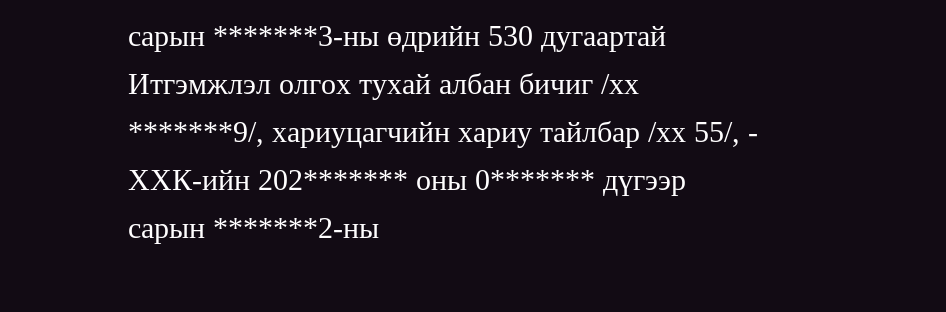сарын *******3-ны өдрийн 530 дугаартай Итгэмжлэл олгох тухай албан бичиг /хх *******9/, хариуцагчийн хариу тайлбар /хх 55/, - ХХК-ийн 202******* оны 0******* дүгээр сарын *******2-ны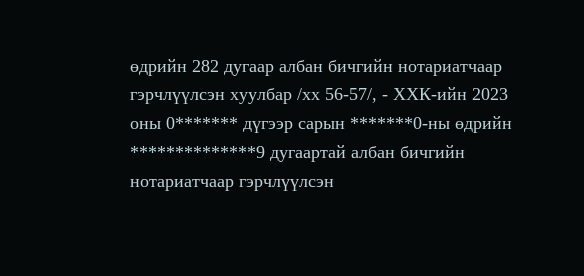өдрийн 282 дугаар албан бичгийн нотариатчаар гэрчлүүлсэн хуулбар /хх 56-57/, - ХХК-ийн 2023 оны 0******* дүгээр сарын *******0-ны өдрийн **************9 дугаартай албан бичгийн нотариатчаар гэрчлүүлсэн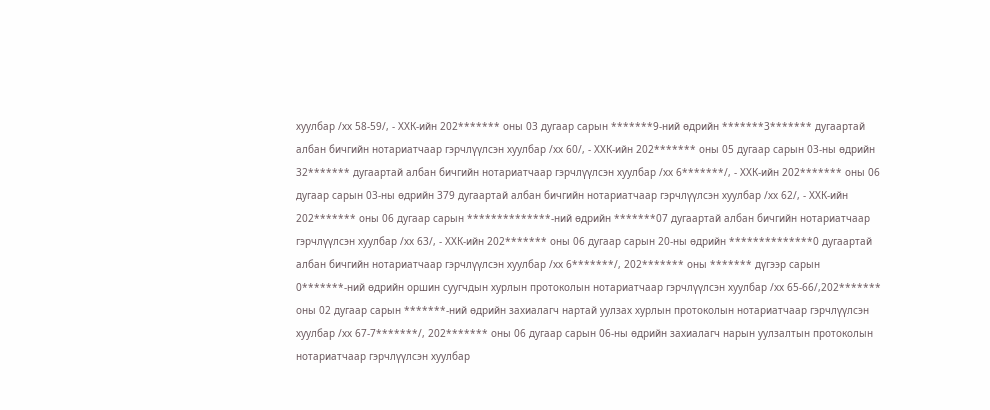хуулбар /хх 58-59/, - ХХК-ийн 202******* оны 03 дугаар сарын *******9-ний өдрийн *******3******* дугаартай албан бичгийн нотариатчаар гэрчлүүлсэн хуулбар /хх 60/, - ХХК-ийн 202******* оны 05 дугаар сарын 03-ны өдрийн 32******* дугаартай албан бичгийн нотариатчаар гэрчлүүлсэн хуулбар /хх 6*******/, - ХХК-ийн 202******* оны 06 дугаар сарын 03-ны өдрийн 379 дугаартай албан бичгийн нотариатчаар гэрчлүүлсэн хуулбар /хх 62/, - ХХК-ийн 202******* оны 06 дугаар сарын **************-ний өдрийн *******07 дугаартай албан бичгийн нотариатчаар гэрчлүүлсэн хуулбар /хх 63/, - ХХК-ийн 202******* оны 06 дугаар сарын 20-ны өдрийн **************0 дугаартай албан бичгийн нотариатчаар гэрчлүүлсэн хуулбар /хх 6*******/, 202******* оны ******* дүгээр сарын 0*******-ний өдрийн оршин суугчдын хурлын протоколын нотариатчаар гэрчлүүлсэн хуулбар /хх 65-66/,202******* оны 02 дугаар сарын *******-ний өдрийн захиалагч нартай уулзах хурлын протоколын нотариатчаар гэрчлүүлсэн хуулбар /хх 67-7*******/, 202******* оны 06 дугаар сарын 06-ны өдрийн захиалагч нарын уулзалтын протоколын нотариатчаар гэрчлүүлсэн хуулбар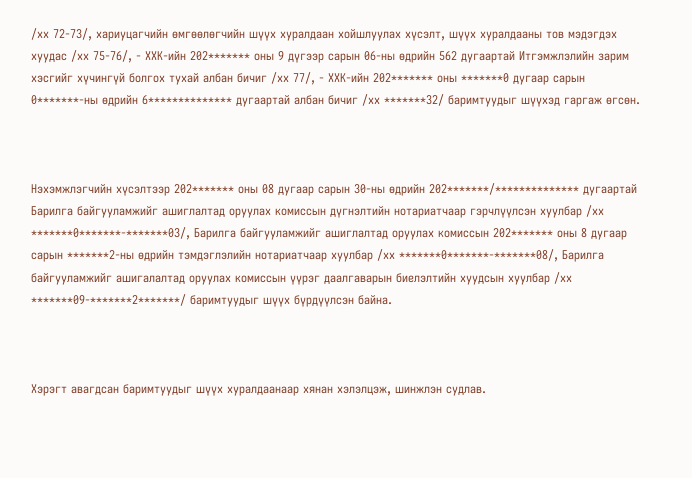/хх 72-73/, хариуцагчийн өмгөөлөгчийн шүүх хуралдаан хойшлуулах хүсэлт, шүүх хуралдааны тов мэдэгдэх хуудас /хх 75-76/, - ХХК-ийн 202******* оны 9 дүгээр сарын 06-ны өдрийн 562 дугаартай Итгэмжлэлийн зарим хэсгийг хүчингүй болгох тухай албан бичиг /хх 77/, - ХХК-ийн 202******* оны *******0 дугаар сарын 0*******-ны өдрийн 6************** дугаартай албан бичиг /хх *******32/ баримтуудыг шүүхэд гаргаж өгсөн.



Нэхэмжлэгчийн хүсэлтээр 202******* оны 08 дугаар сарын 30-ны өдрийн 202*******/************** дугаартай Барилга байгууламжийг ашиглалтад оруулах комиссын дүгнэлтийн нотариатчаар гэрчлүүлсэн хуулбар /хх *******0*******-*******03/, Барилга байгууламжийг ашиглалтад оруулах комиссын 202******* оны 8 дугаар сарын *******2-ны өдрийн тэмдэглэлийн нотариатчаар хуулбар /хх *******0*******-*******08/, Барилга байгууламжийг ашигалалтад оруулах комиссын үүрэг даалгаварын биелэлтийн хуудсын хуулбар /хх *******09-*******2*******/ баримтуудыг шүүх бүрдүүлсэн байна.



Хэрэгт авагдсан баримтуудыг шүүх хуралдаанаар хянан хэлэлцэж, шинжлэн судлав.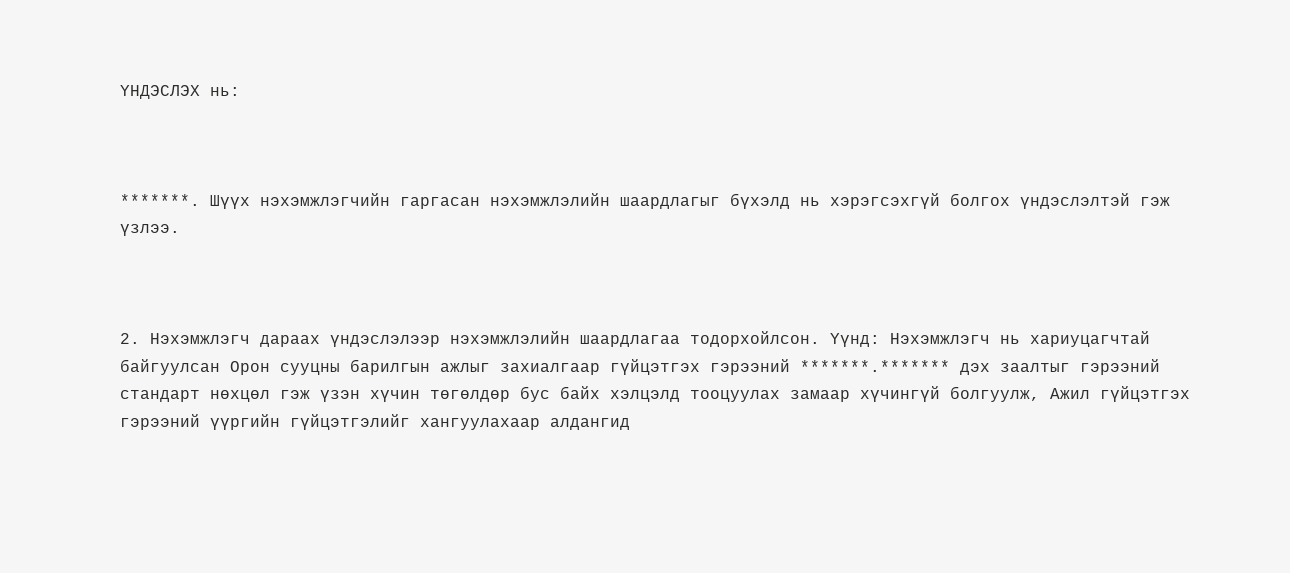ҮНДЭСЛЭХ нь:



*******. Шүүх нэхэмжлэгчийн гаргасан нэхэмжлэлийн шаардлагыг бүхэлд нь хэрэгсэхгүй болгох үндэслэлтэй гэж үзлээ.



2. Нэхэмжлэгч дараах үндэслэлээр нэхэмжлэлийн шаардлагаа тодорхойлсон. Үүнд: Нэхэмжлэгч нь хариуцагчтай байгуулсан Орон сууцны барилгын ажлыг захиалгаар гүйцэтгэх гэрээний *******.******* дэх заалтыг гэрээний стандарт нөхцөл гэж үзэн хүчин төгөлдөр бус байх хэлцэлд тооцуулах замаар хүчингүй болгуулж, Ажил гүйцэтгэх гэрээний үүргийн гүйцэтгэлийг хангуулахаар алдангид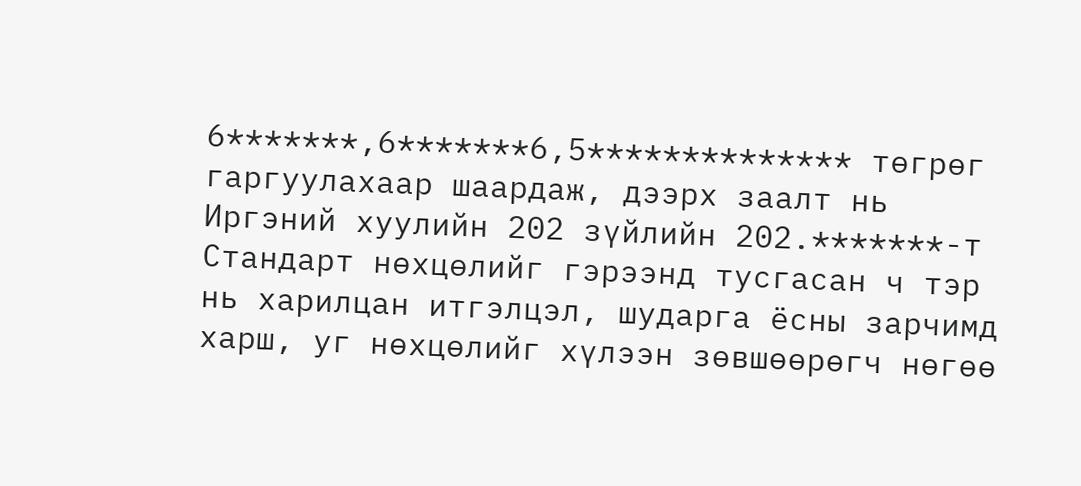6*******,6*******6,5************** төгрөг гаргуулахаар шаардаж, дээрх заалт нь Иргэний хуулийн 202 зүйлийн 202.*******-т Стандарт нөхцөлийг гэрээнд тусгасан ч тэр нь харилцан итгэлцэл, шударга ёсны зарчимд харш, уг нөхцөлийг хүлээн зөвшөөрөгч нөгөө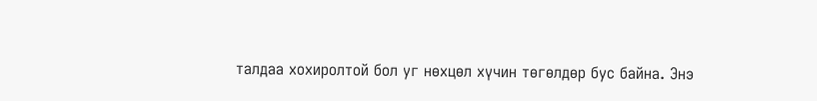талдаа хохиролтой бол уг нөхцөл хүчин төгөлдөр бус байна. Энэ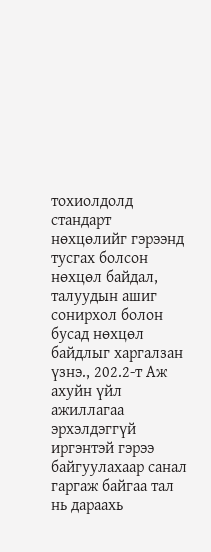тохиолдолд стандарт нөхцөлийг гэрээнд тусгах болсон нөхцөл байдал, талуудын ашиг сонирхол болон бусад нөхцөл байдлыг харгалзан үзнэ., 202.2-т Аж ахуйн үйл ажиллагаа эрхэлдэггүй иргэнтэй гэрээ байгуулахаар санал гаргаж байгаа тал нь дараахь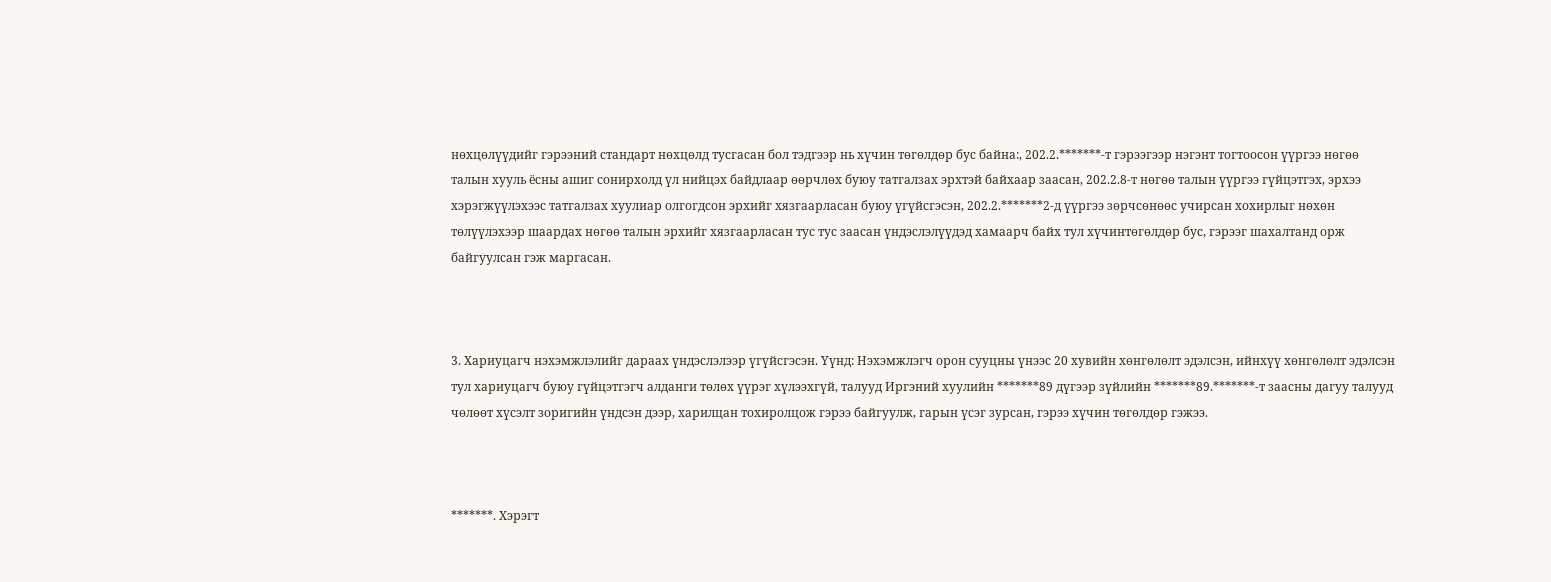нөхцөлүүдийг гэрээний стандарт нөхцөлд тусгасан бол тэдгээр нь хүчин төгөлдөр бус байна:, 202.2.*******-т гэрээгээр нэгэнт тогтоосон үүргээ нөгөө талын хууль ёсны ашиг сонирхолд үл нийцэх байдлаар өөрчлөх буюу татгалзах эрхтэй байхаар заасан, 202.2.8-т нөгөө талын үүргээ гүйцэтгэх, эрхээ хэрэгжүүлэхээс татгалзах хуулиар олгогдсон эрхийг хязгаарласан буюу үгүйсгэсэн, 202.2.*******2-д үүргээ зөрчсөнөөс учирсан хохирлыг нөхөн төлүүлэхээр шаардах нөгөө талын эрхийг хязгаарласан тус тус заасан үндэслэлүүдэд хамаарч байх тул хүчинтөгөлдөр бус, гэрээг шахалтанд орж байгуулсан гэж маргасан.



3. Хариуцагч нэхэмжлэлийг дараах үндэслэлээр үгүйсгэсэн. Үүнд: Нэхэмжлэгч орон сууцны үнээс 20 хувийн хөнгөлөлт эдэлсэн, ийнхүү хөнгөлөлт эдэлсэн тул хариуцагч буюу гүйцэтгэгч алданги төлөх үүрэг хүлээхгүй, талууд Иргэний хуулийн *******89 дүгээр зүйлийн *******89.*******-т заасны дагуу талууд чөлөөт хүсэлт зоригийн үндсэн дээр, харилцан тохиролцож гэрээ байгуулж, гарын үсэг зурсан, гэрээ хүчин төгөлдөр гэжээ.



*******. Хэрэгт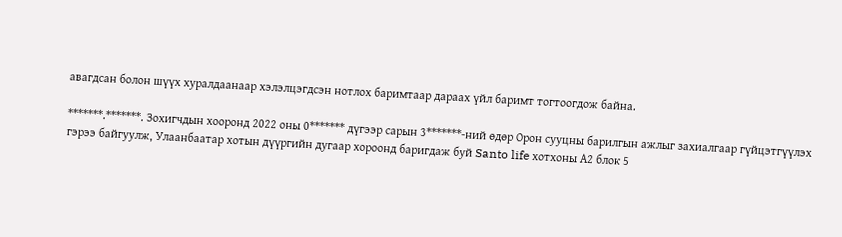авагдсан болон шүүх хуралдаанаар хэлэлцэгдсэн нотлох баримтаар дараах үйл баримт тогтоогдож байна.

*******.*******. Зохигчдын хооронд 2022 оны 0******* дүгээр сарын 3*******-ний өдөр Орон сууцны барилгын ажлыг захиалгаар гүйцэтгүүлэх гэрээ байгуулж, Улаанбаатар хотын дүүргийн дугаар хороонд баригдаж буй Santo life хотхоны А2 блок 5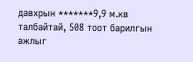давхрын *******9,9 м.кв талбайтай, 508 тоот барилгын ажлыг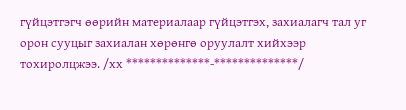гүйцэтгэгч өөрийн материалаар гүйцэтгэх, захиалагч тал уг орон сууцыг захиалан хөрөнгө оруулалт хийхээр тохиролцжээ. /хх **************-**************/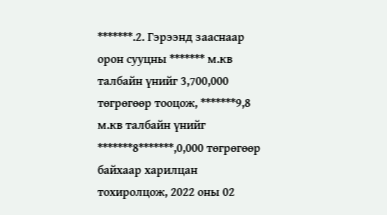*******.2. Гэрээнд зааснаар орон сууцны ******* м.кв талбайн үнийг 3,700,000 төгрөгөөр тооцож, *******9,8 м.кв талбайн үнийг *******8*******,0,000 төгрөгөөр байхаар харилцан тохиролцож, 2022 оны 02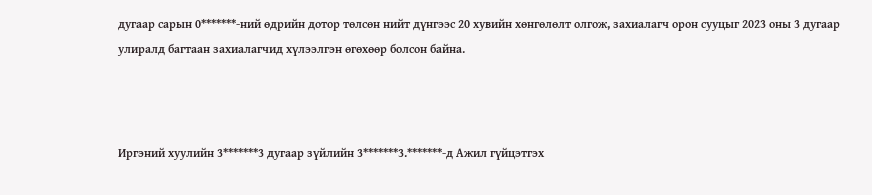дугаар сарын 0*******-ний өдрийн дотор төлсөн нийт дүнгээс 20 хувийн хөнгөлөлт олгож, захиалагч орон сууцыг 2023 оны 3 дугаар улиралд багтаан захиалагчид хүлээлгэн өгөхөөр болсон байна.



Иргэний хуулийн 3*******3 дугаар зүйлийн 3*******3.*******-д Ажил гүйцэтгэх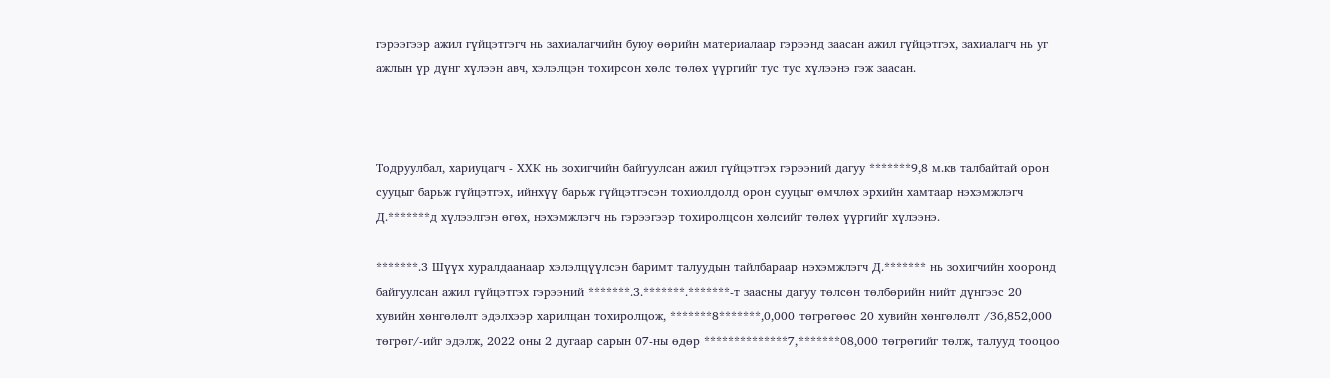гэрээгээр ажил гүйцэтгэгч нь захиалагчийн буюу өөрийн материалаар гэрээнд заасан ажил гүйцэтгэх, захиалагч нь уг ажлын үр дүнг хүлээн авч, хэлэлцэн тохирсон хөлс төлөх үүргийг тус тус хүлээнэ гэж заасан.



Тодруулбал, хариуцагч - ХХК нь зохигчийн байгуулсан ажил гүйцэтгэх гэрээний дагуу *******9,8 м.кв талбайтай орон сууцыг барьж гүйцэтгэх, ийнхүү барьж гүйцэтгэсэн тохиолдолд орон сууцыг өмчлөх эрхийн хамтаар нэхэмжлэгч Д.*******д хүлээлгэн өгөх, нэхэмжлэгч нь гэрээгээр тохиролцсон хөлсийг төлөх үүргийг хүлээнэ.

*******.3 Шүүх хуралдаанаар хэлэлцүүлсэн баримт талуудын тайлбараар нэхэмжлэгч Д.******* нь зохигчийн хооронд байгуулсан ажил гүйцэтгэх гэрээний *******.3.*******.*******-т заасны дагуу төлсөн төлбөрийн нийт дүнгээс 20 хувийн хөнгөлөлт эдэлхээр харилцан тохиролцож, *******8*******,0,000 төгрөгөөс 20 хувийн хөнгөлөлт /36,852,000 төгрөг/-ийг эдэлж, 2022 оны 2 дугаар сарын 07-ны өдөр **************7,*******08,000 төгрөгийг төлж, талууд тооцоо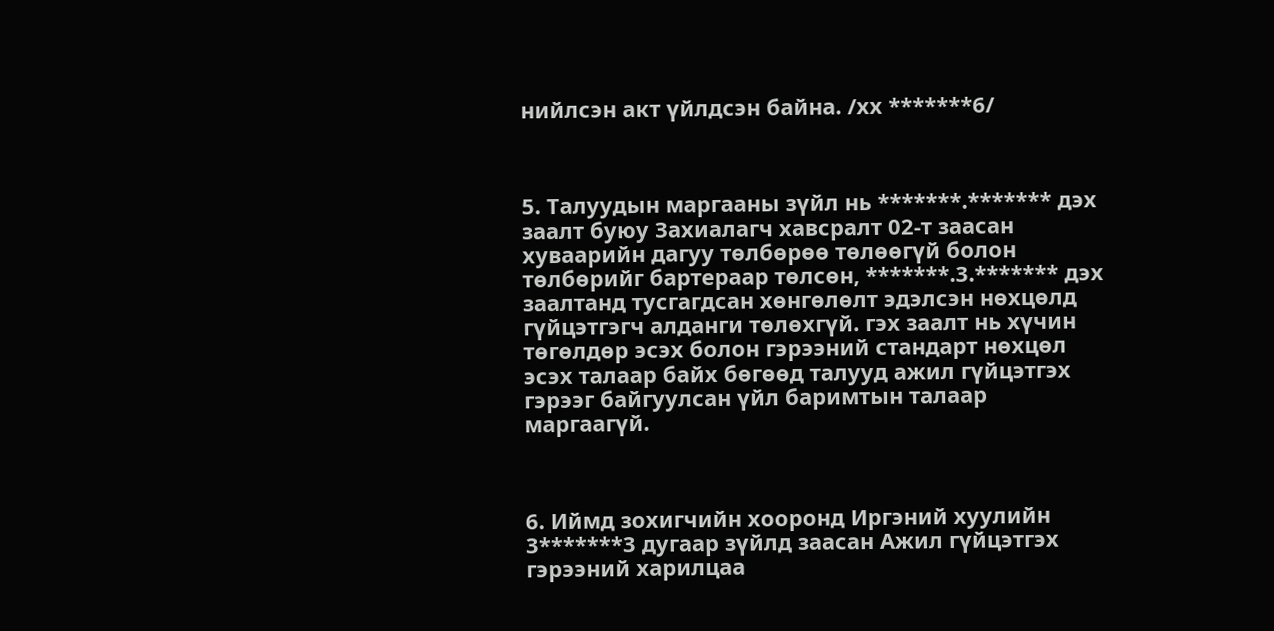нийлсэн акт үйлдсэн байна. /хх *******6/



5. Талуудын маргааны зүйл нь *******.******* дэх заалт буюу Захиалагч хавсралт 02-т заасан хуваарийн дагуу төлбөрөө төлөөгүй болон төлбөрийг бартераар төлсөн, *******.3.******* дэх заалтанд тусгагдсан хөнгөлөлт эдэлсэн нөхцөлд гүйцэтгэгч алданги төлөхгүй. гэх заалт нь хүчин төгөлдөр эсэх болон гэрээний стандарт нөхцөл эсэх талаар байх бөгөөд талууд ажил гүйцэтгэх гэрээг байгуулсан үйл баримтын талаар маргаагүй.



6. Иймд зохигчийн хооронд Иргэний хуулийн 3*******3 дугаар зүйлд заасан Ажил гүйцэтгэх гэрээний харилцаа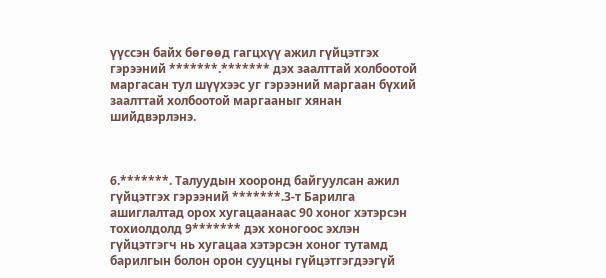үүссэн байх бөгөөд гагцхүү ажил гүйцэтгэх гэрээний *******.******* дэх заалттай холбоотой маргасан тул шүүхээс уг гэрээний маргаан бүхий заалттай холбоотой маргааныг хянан шийдвэрлэнэ.



6.*******. Талуудын хооронд байгуулсан ажил гүйцэтгэх гэрээний *******.3-т Барилга ашиглалтад орох хугацаанаас 90 хоног хэтэрсэн тохиолдолд 9******* дэх хоногоос эхлэн гүйцэтгэгч нь хугацаа хэтэрсэн хоног тутамд барилгын болон орон сууцны гүйцэтгэгдээгүй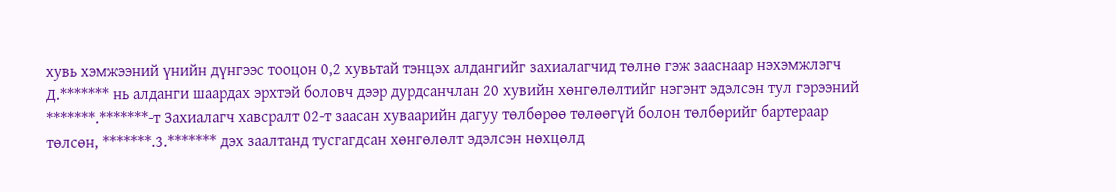хувь хэмжээний үнийн дүнгээс тооцон 0,2 хувьтай тэнцэх алдангийг захиалагчид төлнө гэж зааснаар нэхэмжлэгч Д.******* нь алданги шаардах эрхтэй боловч дээр дурдсанчлан 20 хувийн хөнгөлөлтийг нэгэнт эдэлсэн тул гэрээний *******.*******-т Захиалагч хавсралт 02-т заасан хуваарийн дагуу төлбөрөө төлөөгүй болон төлбөрийг бартераар төлсөн, *******.3.******* дэх заалтанд тусгагдсан хөнгөлөлт эдэлсэн нөхцөлд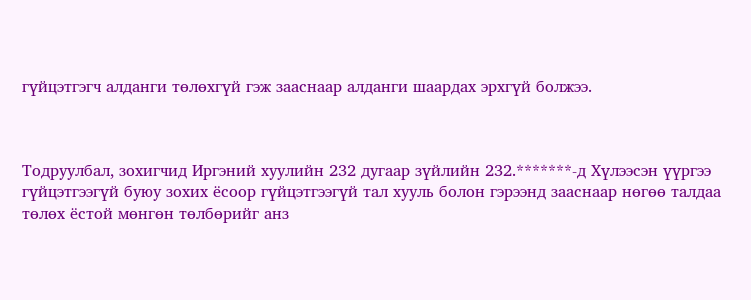гүйцэтгэгч алданги төлөхгүй гэж зааснаар алданги шаардах эрхгүй болжээ.



Тодруулбал, зохигчид Иргэний хуулийн 232 дугаар зүйлийн 232.*******-д Хүлээсэн үүргээ гүйцэтгээгүй буюу зохих ёсоор гүйцэтгээгүй тал хууль болон гэрээнд зааснаар нөгөө талдаа төлөх ёстой мөнгөн төлбөрийг анз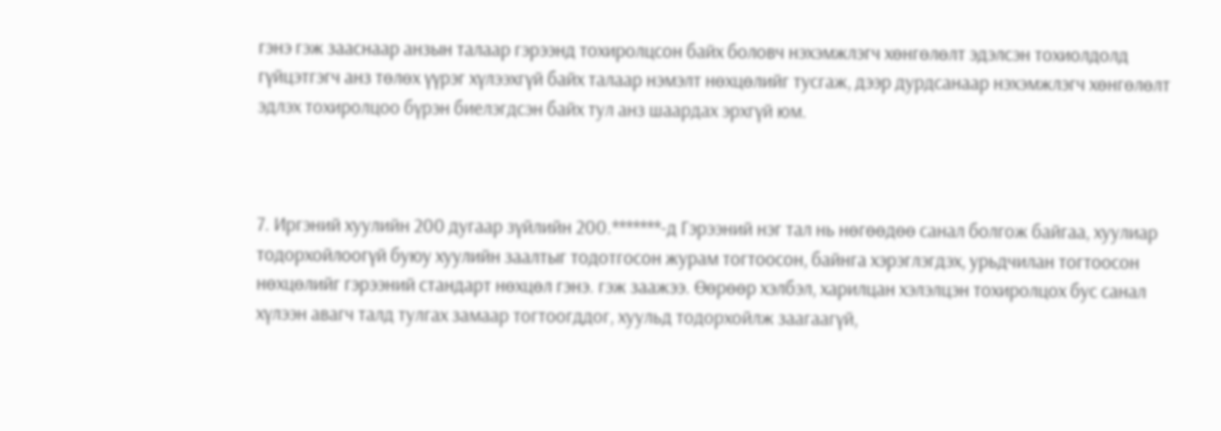гэнэ гэж зааснаар анзын талаар гэрээнд тохиролцсон байх боловч нэхэмжлэгч хөнгөлөлт эдэлсэн тохиолдолд гүйцэтгэгч анз төлөх үүрэг хүлээхгүй байх талаар нэмэлт нөхцөлийг тусгаж, дээр дурдсанаар нэхэмжлэгч хөнгөлөлт эдлэх тохиролцоо бүрэн биелэгдсэн байх тул анз шаардах эрхгүй юм.



7. Иргэний хуулийн 200 дугаар зүйлийн 200.*******-д Гэрээний нэг тал нь нөгөөдөө санал болгож байгаа, хуулиар тодорхойлоогүй буюу хуулийн заалтыг тодотгосон журам тогтоосон, байнга хэрэглэгдэх, урьдчилан тогтоосон нөхцөлийг гэрээний стандарт нөхцөл гэнэ. гэж заажээ. Өөрөөр хэлбэл, харилцан хэлэлцэн тохиролцох бус санал хүлээн авагч талд тулгах замаар тогтоогддог, хуульд тодорхойлж заагаагүй,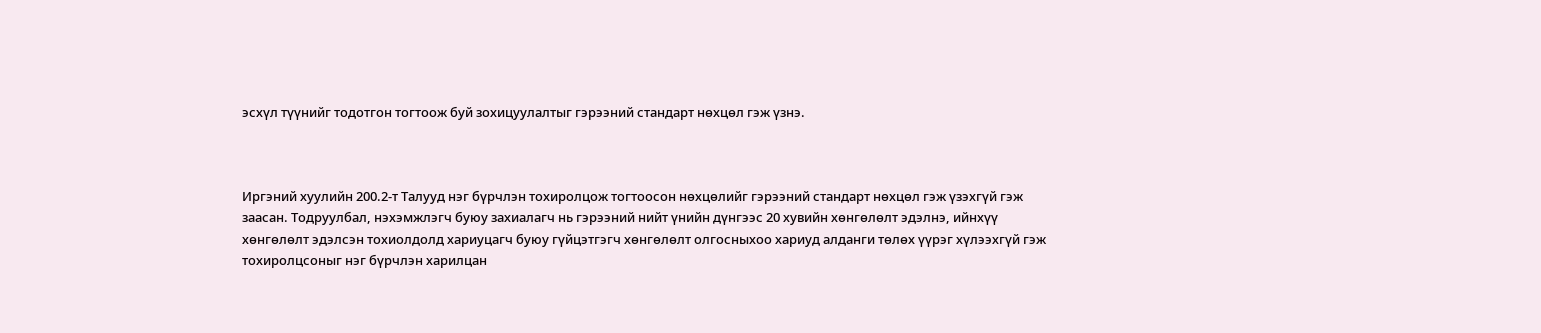эсхүл түүнийг тодотгон тогтоож буй зохицуулалтыг гэрээний стандарт нөхцөл гэж үзнэ.



Иргэний хуулийн 200.2-т Талууд нэг бүрчлэн тохиролцож тогтоосон нөхцөлийг гэрээний стандарт нөхцөл гэж үзэхгүй гэж заасан. Тодруулбал, нэхэмжлэгч буюу захиалагч нь гэрээний нийт үнийн дүнгээс 20 хувийн хөнгөлөлт эдэлнэ, ийнхүү хөнгөлөлт эдэлсэн тохиолдолд хариуцагч буюу гүйцэтгэгч хөнгөлөлт олгосныхоо хариуд алданги төлөх үүрэг хүлээхгүй гэж тохиролцсоныг нэг бүрчлэн харилцан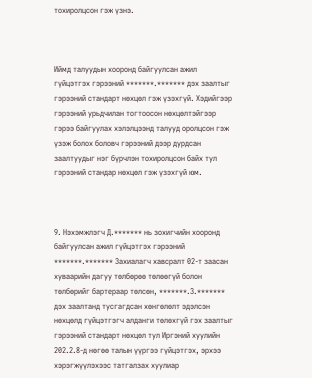тохиролцсон гэж үзнэ.



Иймд талуудын хооронд байгуулсан ажил гүйцэтгэх гэрээний *******.******* дэх заалтыг гэрээний стандарт нөхцөл гэж үзэхгүй. Хэдийгээр гэрээний урьдчилан тогтоосон нөхцөлтэйгээр гэрээ байгуулах хэлэлцээнд талууд оролцсон гэж үзэж болох боловч гэрээний дээр дурдсан заалтуудыг нэг бүрчлэн тохиролцсон байх тул гэрээний стандар нөхцөл гэж үзэхгүй юм.



9. Нэхэмжлэгч Д.******* нь зохигчийн хооронд байгуулсан ажил гүйцэтгэх гэрээний *******.******* Захиалагч хавсралт 02-т заасан хуваарийн дагуу төлбөрөө төлөөгүй болон төлбөрийг бартераар төлсөн, *******.3.******* дэх заалтанд тусгагдсан хөнгөлөлт эдэлсэн нөхцөлд гүйцэтгэгч алданги төлөхгүй гэх заалтыг гэрээний стандарт нөхцөл тул Иргэний хуулийн 202.2.8-д нөгөө талын үүргээ гүйцэтгэх, эрхээ хэрэгжүүлэхээс татгалзах хуулиар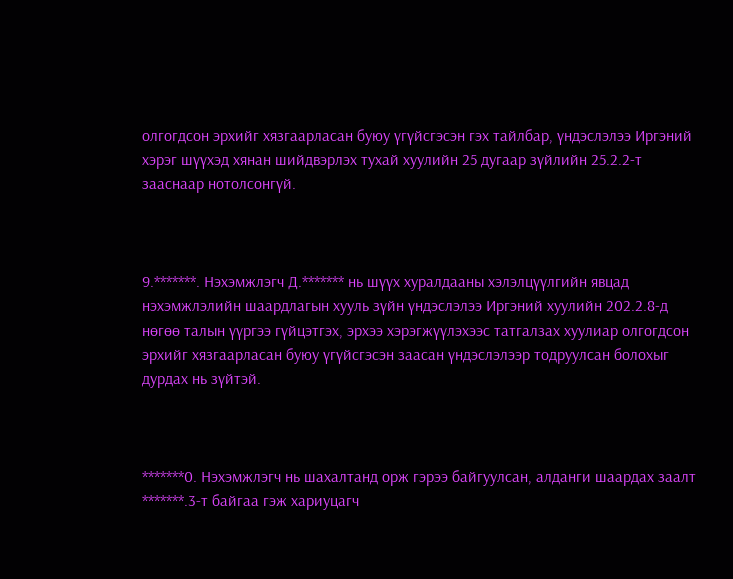олгогдсон эрхийг хязгаарласан буюу үгүйсгэсэн гэх тайлбар, үндэслэлээ Иргэний хэрэг шүүхэд хянан шийдвэрлэх тухай хуулийн 25 дугаар зүйлийн 25.2.2-т зааснаар нотолсонгүй.



9.*******. Нэхэмжлэгч Д.******* нь шүүх хуралдааны хэлэлцүүлгийн явцад нэхэмжлэлийн шаардлагын хууль зүйн үндэслэлээ Иргэний хуулийн 202.2.8-д нөгөө талын үүргээ гүйцэтгэх, эрхээ хэрэгжүүлэхээс татгалзах хуулиар олгогдсон эрхийг хязгаарласан буюу үгүйсгэсэн заасан үндэслэлээр тодруулсан болохыг дурдах нь зүйтэй.



*******0. Нэхэмжлэгч нь шахалтанд орж гэрээ байгуулсан, алданги шаардах заалт *******.3-т байгаа гэж хариуцагч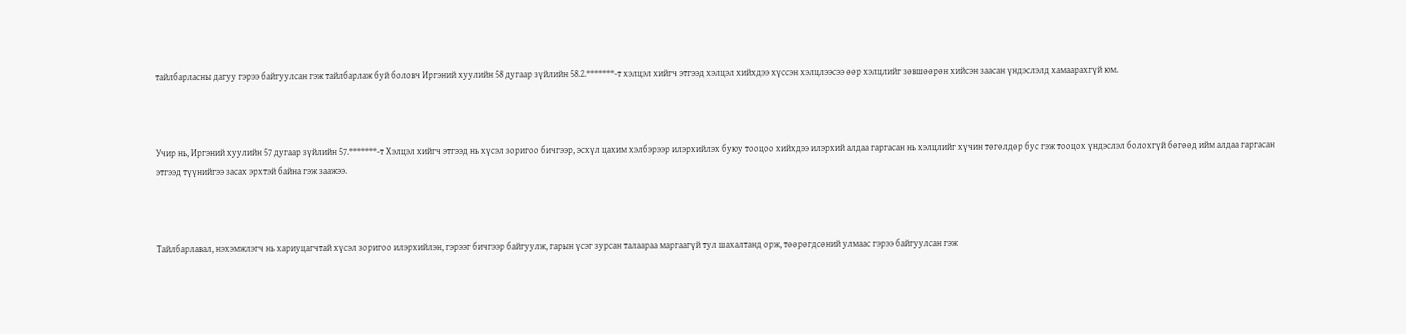тайлбарласны дагуу гэрээ байгуулсан гэж тайлбарлаж буй боловч Иргэний хуулийн 58 дугаар зүйлийн 58.2.*******-т хэлцэл хийгч этгээд хэлцэл хийхдээ хүссэн хэлцлээсээ өөр хэлцлийг зөвшөөрөн хийсэн заасан үндэслэлд хамаарахгүй юм.



Учир нь, Иргэний хуулийн 57 дугаар зүйлийн 57.*******-т Хэлцэл хийгч этгээд нь хүсэл зоригоо бичгээр, эсхүл цахим хэлбэрээр илэрхийлэх буюу тооцоо хийхдээ илэрхий алдаа гаргасан нь хэлцлийг хүчин төгөлдөр бус гэж тооцох үндэслэл болохгүй бөгөөд ийм алдаа гаргасан этгээд түүнийгээ засах эрхтэй байна гэж заажээ.



Тайлбарлавал, нэхэмжлэгч нь хариуцагчтай хүсэл зоригоо илэрхийлэн, гэрээг бичгээр байгуулж, гарын үсэг зурсан талаараа маргаагүй тул шахалтанд орж, төөрөгдсөний улмаас гэрээ байгуулсан гэж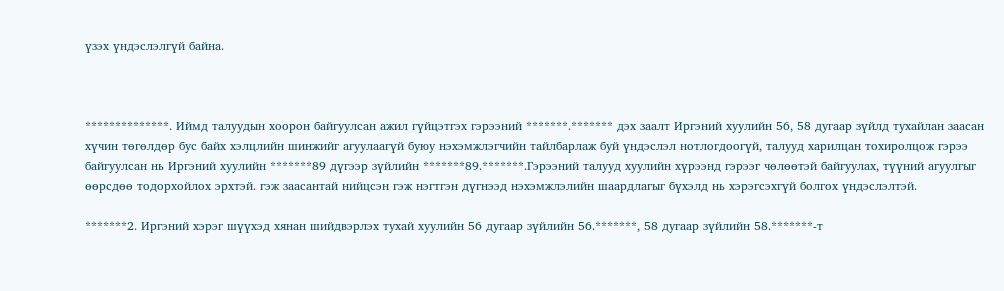үзэх үндэслэлгүй байна.



**************. Иймд талуудын хоорон байгуулсан ажил гүйцэтгэх гэрээний *******.******* дэх заалт Иргэний хуулийн 56, 58 дугаар зүйлд тухайлан заасан хүчин төгөлдөр бус байх хэлцлийн шинжийг агуулаагүй буюу нэхэмжлэгчийн тайлбарлаж буй үндэслэл нотлогдоогүй, талууд харилцан тохиролцож гэрээ байгуулсан нь Иргэний хуулийн *******89 дүгээр зүйлийн *******89.*******.Гэрээний талууд хуулийн хүрээнд гэрээг чөлөөтэй байгуулах, түүний агуулгыг өөрсдөө тодорхойлох эрхтэй. гэж заасантай нийцсэн гэж нэгтгэн дүгнээд нэхэмжлэлийн шаардлагыг бүхэлд нь хэрэгсэхгүй болгох үндэслэлтэй.

*******2. Иргэний хэрэг шүүхэд хянан шийдвэрлэх тухай хуулийн 56 дугаар зүйлийн 56.*******, 58 дугаар зүйлийн 58.*******-т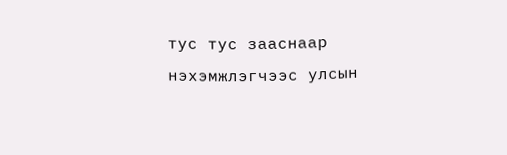тус тус зааснаар нэхэмжлэгчээс улсын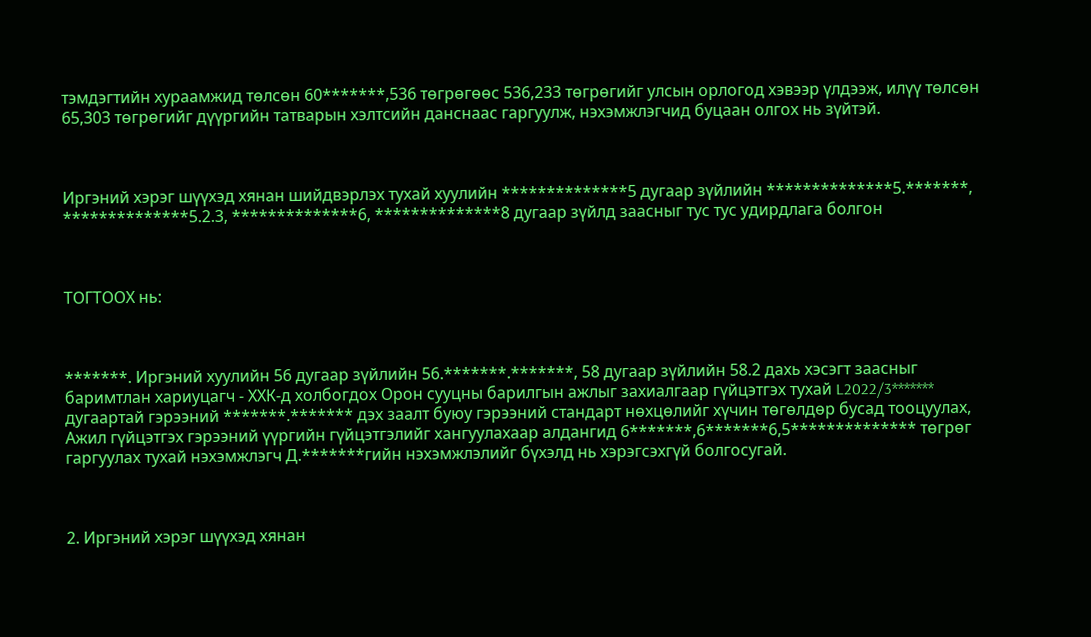тэмдэгтийн хураамжид төлсөн 60*******,536 төгрөгөөс 536,233 төгрөгийг улсын орлогод хэвээр үлдээж, илүү төлсөн 65,303 төгрөгийг дүүргийн татварын хэлтсийн данснаас гаргуулж, нэхэмжлэгчид буцаан олгох нь зүйтэй.



Иргэний хэрэг шүүхэд хянан шийдвэрлэх тухай хуулийн **************5 дугаар зүйлийн **************5.*******, **************5.2.3, **************6, **************8 дугаар зүйлд заасныг тус тус удирдлага болгон



ТОГТООХ нь:



*******. Иргэний хуулийн 56 дугаар зүйлийн 56.*******.*******, 58 дугаар зүйлийн 58.2 дахь хэсэгт заасныг баримтлан хариуцагч - ХХК-д холбогдох Орон сууцны барилгын ажлыг захиалгаар гүйцэтгэх тухай L2022/3******* дугаартай гэрээний *******.******* дэх заалт буюу гэрээний стандарт нөхцөлийг хүчин төгөлдөр бусад тооцуулах, Ажил гүйцэтгэх гэрээний үүргийн гүйцэтгэлийг хангуулахаар алдангид 6*******,6*******6,5************** төгрөг гаргуулах тухай нэхэмжлэгч Д.*******гийн нэхэмжлэлийг бүхэлд нь хэрэгсэхгүй болгосугай.



2. Иргэний хэрэг шүүхэд хянан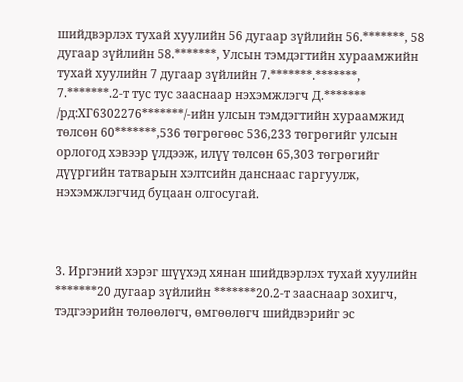шийдвэрлэх тухай хуулийн 56 дугаар зүйлийн 56.*******, 58 дугаар зүйлийн 58.*******, Улсын тэмдэгтийн хураамжийн тухай хуулийн 7 дугаар зүйлийн 7.*******.*******, 7.*******.2-т тус тус зааснаар нэхэмжлэгч Д.******* /рд:ХГ6302276*******/-ийн улсын тэмдэгтийн хураамжид төлсөн 60*******,536 төгрөгөөс 536,233 төгрөгийг улсын орлогод хэвээр үлдээж, илүү төлсөн 65,303 төгрөгийг дүүргийн татварын хэлтсийн данснаас гаргуулж, нэхэмжлэгчид буцаан олгосугай.



3. Иргэний хэрэг шүүхэд хянан шийдвэрлэх тухай хуулийн *******20 дугаар зүйлийн *******20.2-т зааснаар зохигч, тэдгээрийн төлөөлөгч, өмгөөлөгч шийдвэрийг эс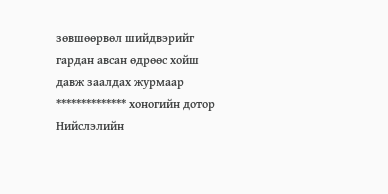зөвшөөрвөл шийдвэрийг гардан авсан өдрөөс хойш давж заалдах журмаар ************** хоногийн дотор Нийслэлийн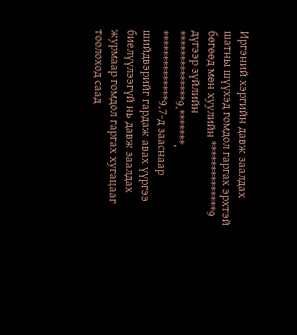Иргэний хэргийн давж заалдах шатны шүүхэд гомдол гаргах эрхтэй бөгөөд мөн хуулийн **************9 дүгээр зүйлийн **************9.*******, **************9.7-д зааснаар шийдвэрийг гардаж авах үүргээ биелүүлээгүй нь давж заалдах журмаар гомдол гаргах хугацааг тоолоход саад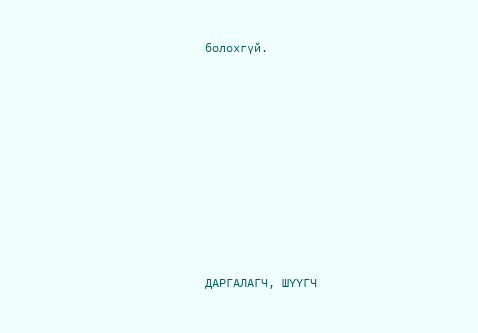болохгүй.









ДАРГАЛАГЧ, ШҮҮГЧ